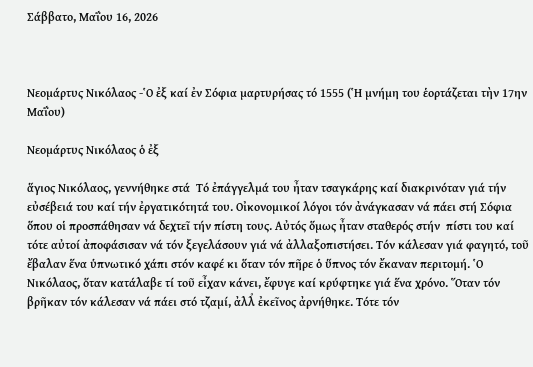Σάββατο, Μαΐου 16, 2026



Νεομάρτυς Νικόλαος -῾Ο ἐξ καί ἐν Σόφια μαρτυρήσας τό 1555 (῾Η μνήμη του ἑορτάζεται τὴν 17ην Μαΐου)

Νεομάρτυς Νικόλαος ὁ ἐξ

ἅγιος Νικόλαος, γεννήθηκε στά  Τό ἐπάγγελμά του ἦταν τσαγκάρης καί διακρινόταν γιά τήν εὐσέβειά του καί τήν ἐργατικότητά του. Οἰκονομικοί λόγοι τόν ἀνάγκασαν νά πάει στή Σόφια ὅπου οἱ προσπάθησαν νά δεχτεῖ τήν πίστη τους. Αὐτός ὅμως ἦταν σταθερός στήν  πίστι του καί τότε αὐτοί ἀποφάσισαν νά τόν ξεγελάσουν γιά νά ἀλλαξοπιστήσει. Τόν κάλεσαν γιά φαγητό, τοῦ ἔβαλαν ἕνα ὑπνωτικό χάπι στόν καφέ κι ὅταν τόν πῆρε ὁ ὕπνος τόν ἔκαναν περιτομή. ῾Ο Νικόλαος, ὅταν κατάλαβε τί τοῦ εἶχαν κάνει, ἔφυγε καί κρύφτηκε γιά ἕνα χρόνο. ῞Οταν τόν βρῆκαν τόν κάλεσαν νά πάει στό τζαμί, ἀλλ̉ ἐκεῖνος ἀρνήθηκε. Τότε τόν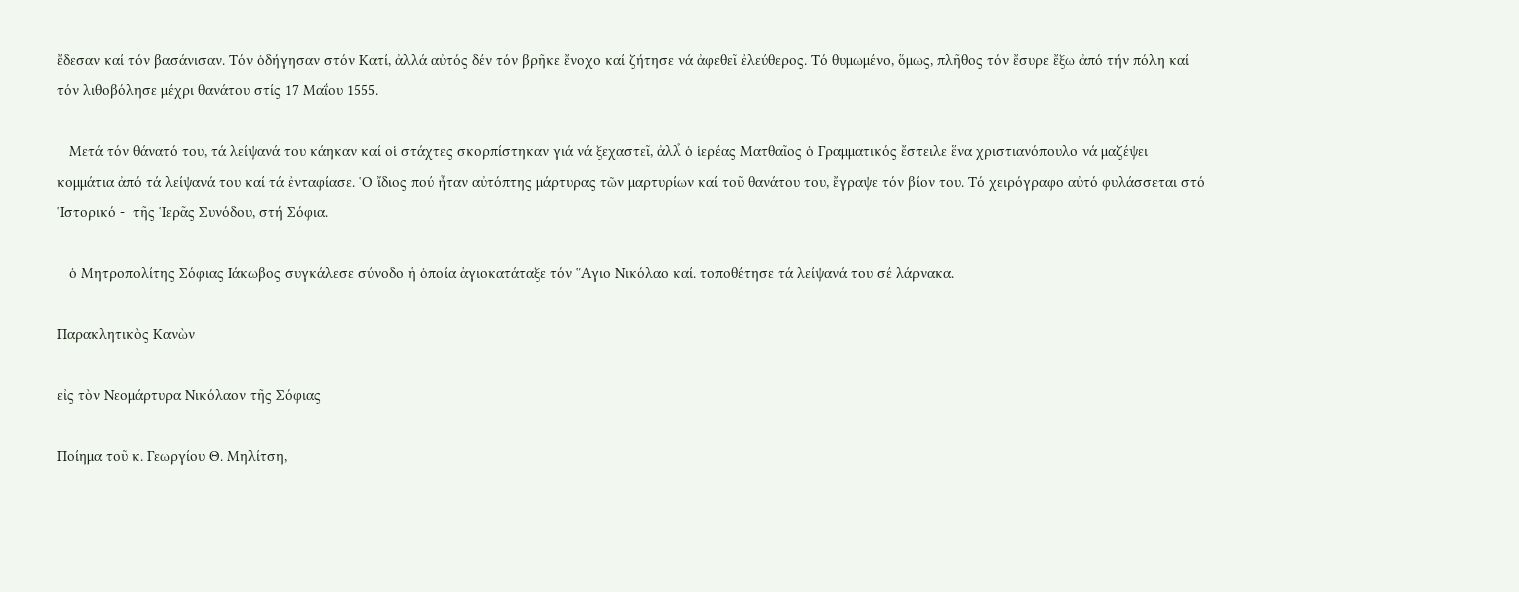ἔδεσαν καί τόν βασάνισαν. Τόν ὁδήγησαν στόν Κατί, ἀλλά αὐτός δέν τόν βρῆκε ἔνοχο καί ζήτησε νά ἀφεθεῖ ἐλεύθερος. Τό θυμωμένο, ὅμως, πλῆθος τόν ἔσυρε ἔξω ἀπό τήν πόλη καί τόν λιθοβόλησε μέχρι θανάτου στίς 17 Μαΐου 1555.

   Μετά τόν θάνατό του, τά λείψανά του κάηκαν καί οἱ στάχτες σκορπίστηκαν γιά νά ξεχαστεῖ, ἀλλ̉ ὁ ἱερέας Ματθαῖος ὁ Γραμματικός ἔστειλε ἕνα χριστιανόπουλο νά μαζέψει κομμάτια ἀπό τά λείψανά του καί τά ἐνταφίασε. ῾Ο ἴδιος πού ἦταν αὐτόπτης μάρτυρας τῶν μαρτυρίων καί τοῦ θανάτου του, ἔγραψε τόν βίον του. Τό χειρόγραφο αὐτό φυλάσσεται στό   ῾Ιστορικό -  τῆς ῾Ιερᾶς Συνόδου, στή Σόφια.

   ὁ Μητροπολίτης Σόφιας Ιάκωβος συγκάλεσε σύνοδο ἡ ὁποία ἁγιοκατάταξε τόν ῞Αγιο Νικόλαο καί. τοποθέτησε τά λείψανά του σέ λάρνακα.

Παρακλητικὸς Κανὼν

εἰς τὸν Νεομάρτυρα Νικόλαον τῆς Σόφιας

Ποίημα τοῦ κ. Γεωργίου Θ. Μηλίτση,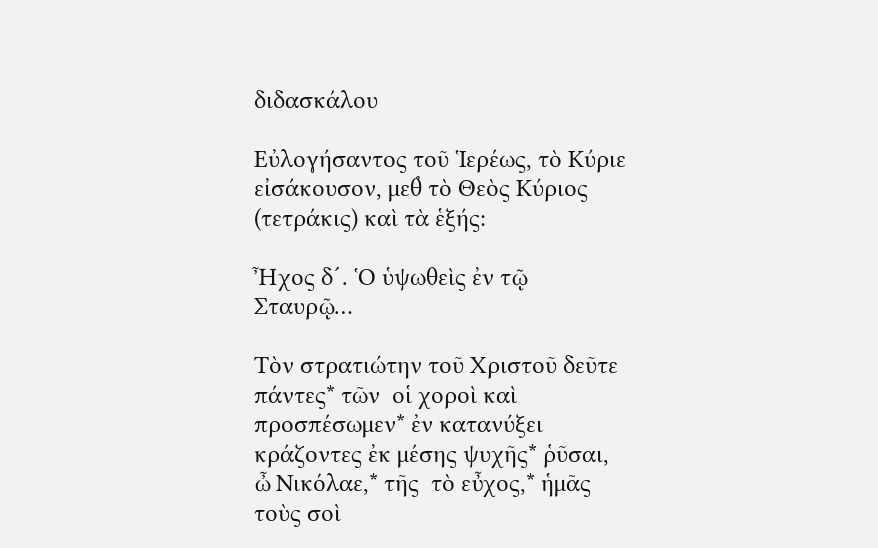διδασκάλου

Εὐλογήσαντος τοῦ ῾Ιερέως, τὸ Κύριε εἰσάκουσον, μεθ̉ τὸ Θεὸς Κύριος (τετράκις) καὶ τὰ ἑξής:

Ἦχος δ´. ῾Ο ὑψωθεὶς ἐν τῷ Σταυρῷ…

Τὸν στρατιώτην τοῦ Χριστοῦ δεῦτε πάντες* τῶν  οἱ χοροὶ καὶ προσπέσωμεν* ἐν κατανύξει κράζοντες ἐκ μέσης ψυχῆς* ῥῦσαι, ὦ Νικόλαε,* τῆς  τὸ εὖχος,* ἡμᾶς τοὺς σοὶ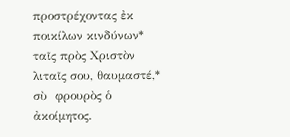προστρέχοντας ἐκ ποικίλων κινδύνων* ταῖς πρὸς Χριστὸν λιταῖς σου, θαυμαστέ,* σὺ  φρουρὸς ὁ ἀκοίμητος.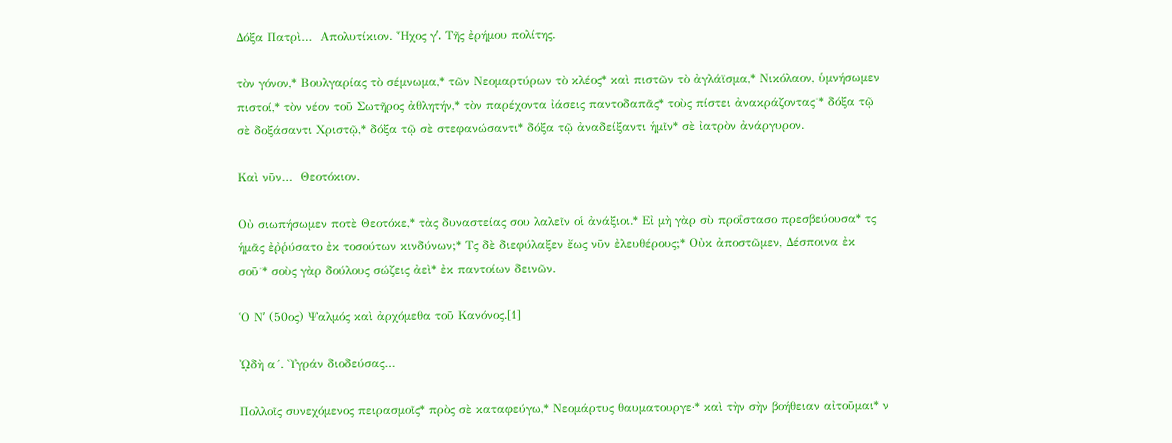Δόξα Πατρὶ…  Απολυτίκιον. Ἦχος γʹ. Τῆς ἐρήμου πολίτης.

τὸν γόνον,* Βουλγαρίας τὸ σέμνωμα,* τῶν Νεομαρτύρων τὸ κλέος* καὶ πιστῶν τὸ ἀγλάϊσμα,* Νικόλαον, ὑμνήσωμεν πιστοί,* τὸν νέον τοῦ Σωτῆρος ἀθλητήν,* τὸν παρέχοντα ἰάσεις παντοδαπᾶς* τοὺς πίστει ἀνακράζοντας˙* δόξα τῷ σὲ δοξάσαντι Χριστῷ,* δόξα τῷ σὲ στεφανώσαντι* δόξα τῷ ἀναδείξαντι ἡμῖν* σὲ ἰατρὸν ἀνάργυρον.

Καὶ νῦν…  Θεοτόκιον.

Οὐ σιωπήσωμεν ποτὲ Θεοτόκε,* τὰς δυναστείας σου λαλεῖν οἱ ἀνάξιοι.* Εἰ μὴ γὰρ σὺ προΐστασο πρεσβεύουσα* τς ἡμᾶς ἐῤῥύσατο ἐκ τοσούτων κινδύνων;* Τς δὲ διεφύλαξεν ἔως νῦν ἐλευθέρους;* Οὐκ ἀποστῶμεν, Δέσποινα ἐκ σοῦ˙* σοὺς γὰρ δούλους σώζεις ἀεὶ* ἐκ παντοίων δεινῶν.

῾Ο Νʹ (50ος) Ψαλμός καὶ ἀρχόμεθα τοῦ Κανόνος.[1]

ᾨδὴ α´. Ὺγράν διοδεύσας…

Πολλοῖς συνεχόμενος πειρασμοῖς* πρὸς σὲ καταφεύγω,* Νεομάρτυς θαυματουργε·* καὶ τὴν σὴν βοήθειαν αἰτοῦμαι* ν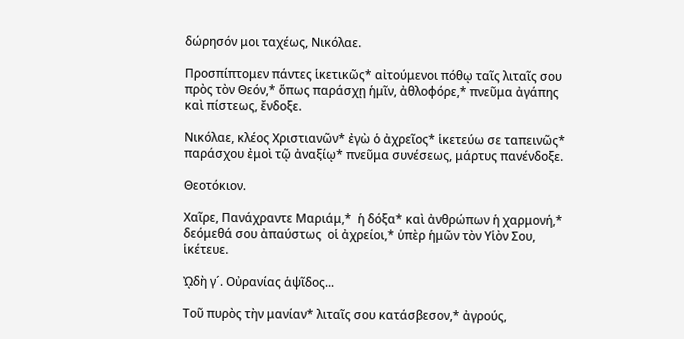δώρησόν μοι ταχέως, Νικόλαε.

Προσπίπτομεν πάντες ἱκετικῶς* αἰτούμενοι πόθῳ ταῖς λιταῖς σου πρὸς τὸν Θεόν,* ὅπως παράσχῃ ἡμῖν, ἀθλοφόρε,* πνεῦμα ἀγάπης καὶ πίστεως, ἔνδοξε.

Νικόλαε, κλέος Χριστιανῶν* ἐγὼ ὁ ἀχρεῖος* ἱκετεύω σε ταπεινῶς* παράσχου ἐμοὶ τῷ ἀναξίῳ* πνεῦμα συνέσεως, μάρτυς πανένδοξε.

Θεοτόκιον.

Χαῖρε, Πανάχραντε Μαριάμ,*  ἡ δόξα* καὶ ἀνθρώπων ἡ χαρμονή,* δεόμεθά σου ἀπαύστως  οἱ ἀχρείοι,* ὑπὲρ ἡμῶν τὸν Υἱὸν Σου, ἱκέτευε.

ᾨδὴ γ´. Οὐρανίας ἁψῖδος...

Τοῦ πυρὸς τὴν μανίαν* λιταῖς σου κατάσβεσον,* ἀγρούς,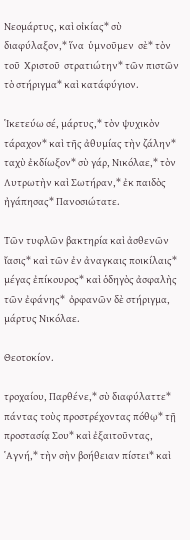Νεομάρτυς, καὶ οἰκίας* σὺ διαφύλαξον,* ἵνα  ὑμνοῦμεν  σὲ* τὸν  τοῦ  Χριστοῦ  στρατιώτην* τῶν πιστῶν τὸ στήριγμα* καὶ κατάφύγιον.

῾Ικετεύω σέ, μάρτυς,* τὸν ψυχικὸν τάραχον* καὶ τῆς ἀθυμίας τὴν ζάλην* ταχὺ ἐκδίωξον* σὺ γάρ, Νικόλαε,* τὸν Λυτρωτὴν καὶ Σωτήραν,* ἐκ παιδὸς ἠγάπησας* Πανοσιώτατε.

Τῶν τυφλῶν βακτηρία καὶ ἀσθενῶν ἴασις* καὶ τῶν ἐν ἀναγκαις ποικίλαις* μέγας ἐπίκουρος* καὶ ὁδηγὸς ἀσφαλὴς τῶν ἐφάνης*  ὀρφανῶν δὲ στήριγμα, μάρτυς Νικόλαε.

Θεοτοκίον.

τροχαίου, Παρθένε,* σὺ διαφύλαττε* πάντας τοὺς προστρέχοντας πόθῳ* τῇ προστασίᾳ Σου* καὶ ἐξαιτοῦντας, ῾Αγνή,* τὴν σὴν βοήθειαν πίστει* καὶ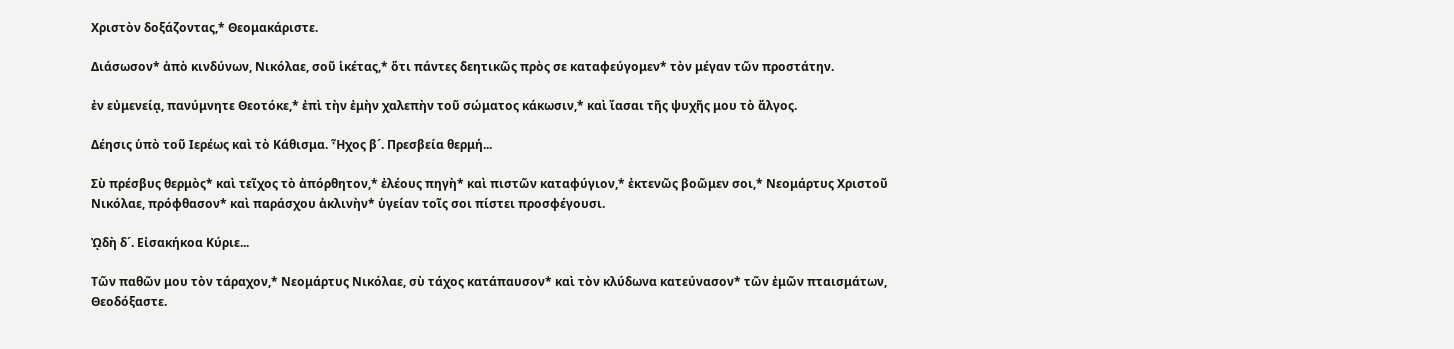Χριστὸν δοξάζοντας,* Θεομακάριστε.

Διάσωσον* ἀπὸ κινδύνων, Νικόλαε, σοῦ ἱκέτας,* ὅτι πάντες δεητικῶς πρὸς σε καταφεύγομεν* τὸν μέγαν τῶν προστάτην.

ἐν εὐμενείᾳ, πανύμνητε Θεοτόκε,* ἐπὶ τὴν ἐμὴν χαλεπὴν τοῦ σώματος κάκωσιν,* καὶ ἴασαι τῆς ψυχῆς μου τὸ ἄλγος.

Δέησις ὑπὸ τοῦ Ιερέως καὶ τὸ Κάθισμα. Ἦχος β´. Πρεσβεία θερμή...

Σὺ πρέσβυς θερμὸς* καὶ τεῖχος τὸ ἀπόρθητον,* ἐλέους πηγὴ* καὶ πιστῶν καταφύγιον,* ἐκτενῶς βοῶμεν σοι,* Νεομάρτυς Χριστοῦ Νικόλαε, πρόφθασον* καὶ παράσχου ἀκλινὴν* ὑγείαν τοῖς σοι πίστει προσφέγουσι.

ᾨδὴ δ´. Εἰσακήκοα Κύριε...

Τῶν παθῶν μου τὸν τάραχον,* Νεομάρτυς Νικόλαε, σὺ τάχος κατάπαυσον* καὶ τὸν κλύδωνα κατεύνασον* τῶν ἐμῶν πταισμάτων, Θεοδόξαστε.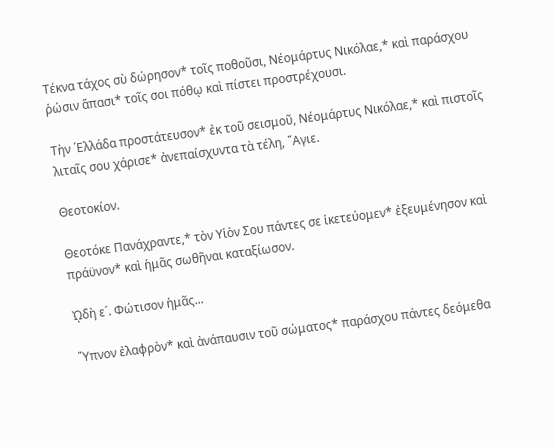Τέκνα τάχος σὺ δώρησον* τοῖς ποθοῦσι, Νέομάρτυς Νικόλαε,* καὶ παράσχου ῥώσιν ἅπασι* τοῖς σοι πόθῳ καὶ πίστει προστρέχουσι.

Τὴν ῾Ελλάδα προστάτευσον* ἐκ τοῦ σεισμοῦ, Νέομάρτυς Νικόλαε,* καὶ πιστοῖς λιταῖς σου χάρισε* ἀνεπαίσχυντα τὰ τέλη, ῞Αγιε.

Θεοτοκίον.

Θεοτόκε Πανάχραντε,* τὸν Υἱὸν Σου πάντες σε ἱκετεύομεν* ἐξευμένησον καὶ πράϋνον* καὶ ἡμᾶς σωθῆναι καταξίωσον.

ᾨδὴ ε´. Φώτισον ἡμᾶς...

῞Υπνον ἐλαφρὸν* καὶ ἀνάπαυσιν τοῦ σώματος* παράσχου πάντες δεόμεθα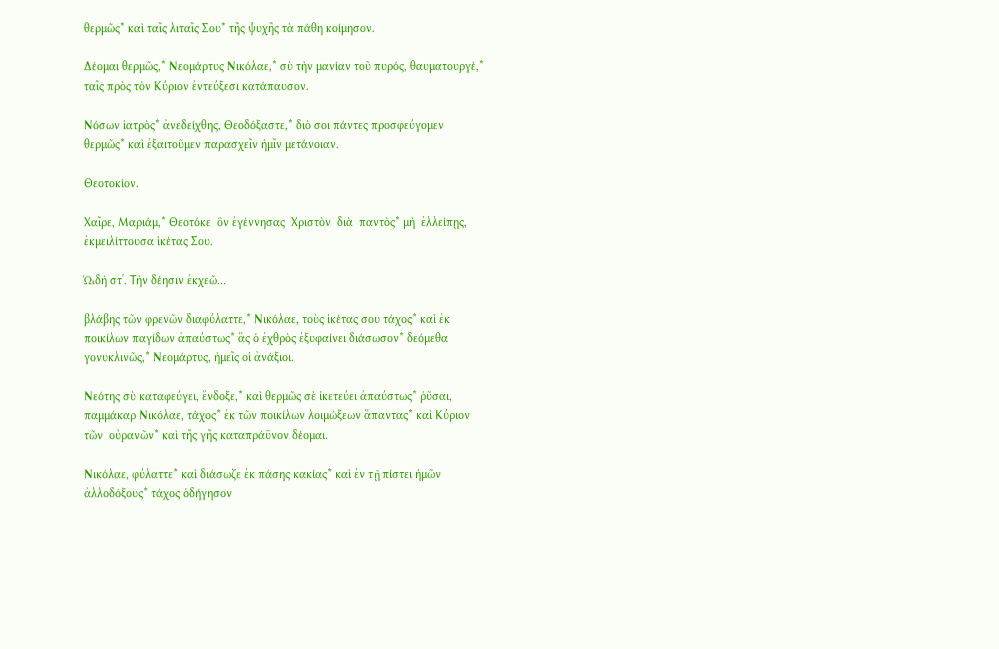θερμῶς* καὶ ταῖς λιταῖς Σου* τῆς ψυχῆς τὰ πάθη κοίμησον.

Δέομαι θερμῶς,* Νεομάρτυς Νικόλαε,* σὺ τὴν μανίαν τοῦ πυρός, θαυματουργέ,* ταῖς πρὸς τὸν Κύριον ἐντεύξεσι κατάπαυσον.

Νόσων ἰατρὸς* ἀνεδείχθης, Θεοδόξαστε,* διὸ σοι πάντες προσφεύγομεν θερμῶς* καὶ ἐξαιτοῦμεν παρασχεῖν ἡμῖν μετάνοιαν.

Θεοτοκίον.

Χαῖρε, Μαριάμ,* Θεοτόκε  ὃν ἐγέννησας  Χριστὸν  διὰ  παντὸς* μὴ  ἐλλείπῃς, ἐκμειλίττουσα ἱκέτας Σου.

ᾨδὴ στʹ. Τὴν δέησιν ἐκχεῶ…

βλάβης τῶν φρενῶν διαφύλαττε,* Νικόλαε, τοὺς ἱκέτας σου τάχος* καὶ ἐκ ποικίλων παγίδων ἀπαύστως* ἃς ὁ ἐχθρὸς ἐξυφαίνει διάσωσον* δεόμεθα γονυκλινῶς,* Νεομάρτυς, ἡμεῖς οἱ ἀνάξιοι.

Νεότης σὺ καταφεύγει, ἔνδοξε,* καὶ θερμῶς σὲ ἱκετεύει ἀπαύστως* ῥῦσαι, παμμάκαρ Νικόλαε, τάχος* ἐκ τῶν ποικίλων λοιμώξεων ἅπαντας* καὶ Κύριον  τῶν  οὐρανῶν* καὶ τῆς γῆς καταπράϋνον δέομαι.

Νικόλαε, φύλαττε* καὶ διάσωζε ἐκ πάσης κακίας* καὶ ἐν τῇ πίστει ἡμῶν ἀλλοδόξους* τάχος ὁδήγησον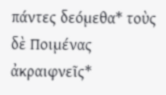πάντες δεόμεθα* τοὺς δὲ Ποιμένας ἀκραιφνεῖς*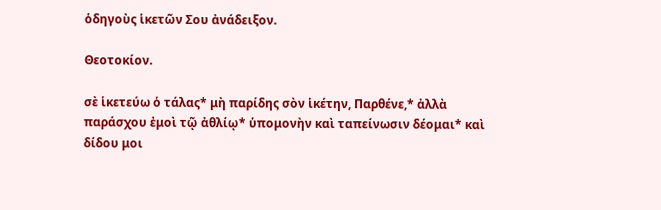ὁδηγοὺς ἱκετῶν Σου ἀνάδειξον.

Θεοτοκίον.

σὲ ἱκετεύω ὁ τάλας* μὴ παρίδης σὸν ἱκέτην, Παρθένε,* ἀλλὰ παράσχου ἐμοὶ τῷ ἀθλίῳ* ὑπομονὴν καὶ ταπείνωσιν δέομαι* καὶ δίδου μοι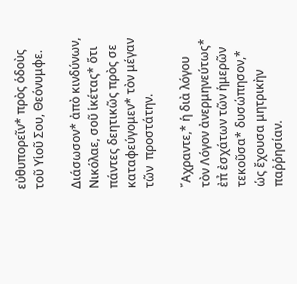εὐθυπορεῖν* πρὸς ὁδοὺς τοῦ Υἱοῦ Σου, Θεόνυμφε.

Διάσωσον* ἀπὸ κινδύνων, Νικόλαε, σοῦ ἱκέτας* ὅτι πάντες δεητικῶς πρὸς σε καταφεύγομεν* τὸν μέγαν τῶν  προστάτην.

῎Αχραντε,* ἡ διὰ λόγου τὸν Λόγον ἀνερμηνεύτως* ἐπ̉ ἐσχάτων τῶν ἡμερῶν τεκοῦσα* δυσώπησον,* ὡς ἔχουσα μητρικὴν παῤῥησίαν.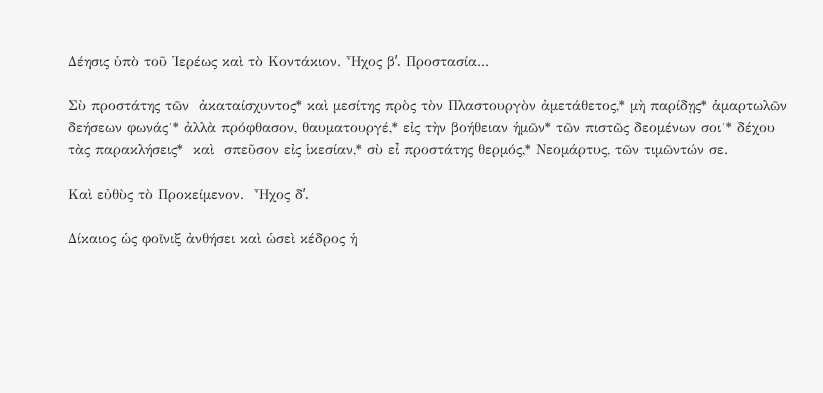Δέησις ὑπὸ τοῦ ῾Ιερέως καὶ τὸ Κοντάκιον. Ἦχος βʹ. Προστασία...

Σὺ προστάτης τῶν  ἀκαταίσχυντος* καὶ μεσίτης πρὸς τὸν Πλαστουργὸν ἀμετάθετος,* μὴ παρίδῃς* ἁμαρτωλῶν δεήσεων φωνάς˙* ἀλλὰ πρόφθασον, θαυματουργέ,* εἰς τὴν βοήθειαν ἡμῶν* τῶν πιστῶς δεομένων σοι˙* δέχου τὰς παρακλήσεις*  καὶ  σπεῦσον εἰς ἱκεσίαν,* σὺ εἶ προστάτης θερμός,* Νεομάρτυς, τῶν τιμῶντών σε.

Καὶ εὐθὺς τὸ Προκείμενον.  Ἦχος δʹ.

Δίκαιος ὡς φοῖνιξ ἀνθήσει καὶ ὡσεὶ κέδρος ἡ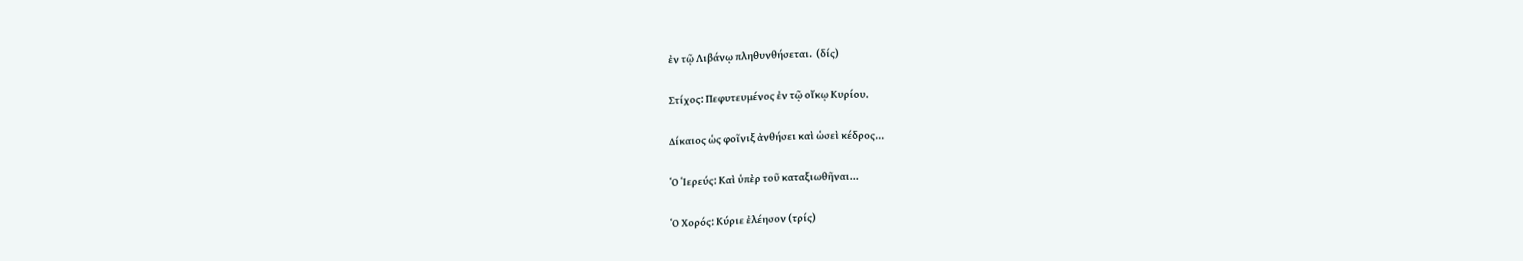ἐν τῷ Λιβάνῳ πληθυνθήσεται.  (δίς)

Στίχος: Πεφυτευμένος ἐν τῷ οἴκῳ Κυρίου.

Δίκαιος ὡς φοῖνιξ ἀνθήσει καὶ ὡσεὶ κέδρος…

῾Ο ῾Ιερεύς: Καὶ ὑπὲρ τοῦ καταξιωθῆναι…

῾Ο Χορός: Κύριε ἐλέησον (τρίς)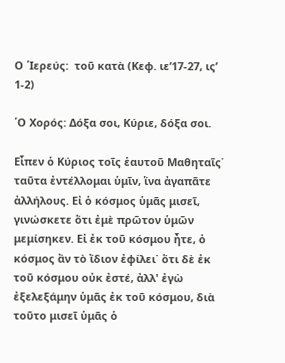Ο ῾Ιερεύς:  τοῦ κατὰ (Κεφ. ιεʹ17-27, ιςʹ 1-2)

῾Ο Χορός: Δόξα σοι, Κύριε, δόξα σοι.

Εἶπεν ὁ Κύριος τοῖς ἑαυτοῦ Μαθηταῖς˙ ταῦτα ἐντέλλομαι ὑμῖν, ἵνα ἀγαπᾶτε ἀλλήλους. Εἰ ὁ κόσμος ὑμᾶς μισεῖ, γινώσκετε ὅτι ἐμὲ πρῶτον ὑμῶν μεμίσηκεν. Εἰ ἐκ τοῦ κόσμου ἦτε, ὁ κόσμος ἂν τὸ ἴδιον ἐφίλει˙ ὅτι δὲ ἐκ τοῦ κόσμου οὐκ ἐστέ, ἀλλ' ἐγὼ ἐξελεξάμην ὑμᾶς ἐκ τοῦ κόσμου, διὰ τοῦτο μισεῖ ὑμᾶς ὁ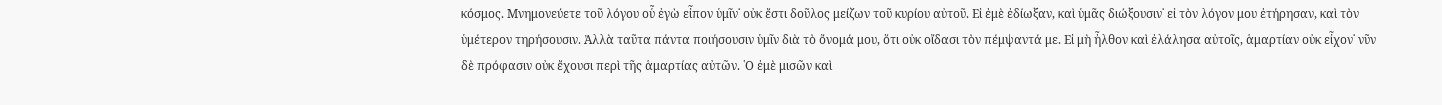κόσμος. Μνημονεύετε τοῦ λόγου οὗ ἐγὼ εἶπον ὑμῖν˙ οὐκ ἔστι δοῦλος μείζων τοῦ κυρίου αὐτοῦ. Εἰ ἐμὲ ἐδίωξαν, καὶ ὑμᾶς διώξουσιν˙ εἰ τὸν λόγον μου ἐτήρησαν, καὶ τὸν ὑμέτερον τηρήσουσιν. Ἀλλὰ ταῦτα πάντα ποιήσουσιν ὑμῖν διὰ τὸ ὄνομά μου, ὅτι οὐκ οἴδασι τὸν πέμψαντά με. Εἰ μὴ ἦλθον καὶ ἐλάλησα αὐτοῖς, ἁμαρτίαν οὐκ εἶχον˙ νῦν δὲ πρόφασιν οὐκ ἔχουσι περὶ τῆς ἁμαρτίας αὐτῶν. ῾Ο ἐμὲ μισῶν καὶ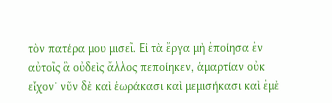τὸν πατέρα μου μισεῖ. Εἰ τὰ ἔργα μὴ ἐποίησα ἐν αὐτοῖς ἃ οὐδεὶς ἄλλος πεποίηκεν, ἁμαρτίαν οὐκ εἶχον˙ νῦν δὲ καὶ ἑωράκασι καὶ μεμισήκασι καὶ ἐμὲ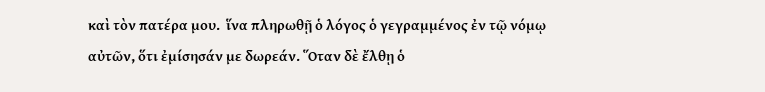καὶ τὸν πατέρα μου.  ἵνα πληρωθῇ ὁ λόγος ὁ γεγραμμένος ἐν τῷ νόμῳ αὐτῶν, ὅτι ἐμίσησάν με δωρεάν. ῞Οταν δὲ ἔλθῃ ὁ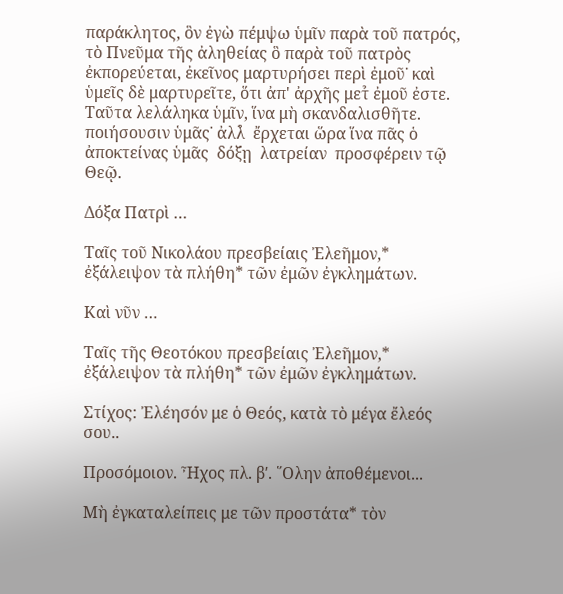παράκλητος, ὃν ἐγὼ πέμψω ὑμῖν παρὰ τοῦ πατρός, τὸ Πνεῦμα τῆς ἀληθείας ὃ παρὰ τοῦ πατρὸς ἐκπορεύεται, ἐκεῖνος μαρτυρήσει περὶ ἐμοῦ˙ καὶ ὑμεῖς δὲ μαρτυρεῖτε, ὅτι ἀπ' ἀρχῆς μετ̉ ἐμοῦ ἐστε. Ταῦτα λελάληκα ὑμῖν, ἵνα μὴ σκανδαλισθῆτε.  ποιήσουσιν ὑμᾶς˙ ἀλλ̉  ἔρχεται ὥρα ἵνα πᾶς ὁ ἀποκτείνας ὑμᾶς  δόξῃ  λατρείαν  προσφέρειν τῷ Θεῷ.

Δόξα Πατρὶ …

Ταῖς τοῦ Νικολάου πρεσβείαις Ἐλεῆμον,* ἐξάλειψον τὰ πλήθη* τῶν ἐμῶν ἐγκλημάτων.

Καὶ νῦν …

Ταῖς τῆς Θεοτόκου πρεσβείαις Ἐλεῆμον,* ἐξάλειψον τὰ πλήθη* τῶν ἐμῶν ἐγκλημάτων.

Στίχος: Ἐλέησόν με ὁ Θεός, κατὰ τὸ μέγα ἔλεός σου..

Προσόμοιον. Ἦχος πλ. βʹ. ῞Ολην ἀποθέμενοι...

Μὴ ἐγκαταλείπεις με τῶν προστάτα* τὸν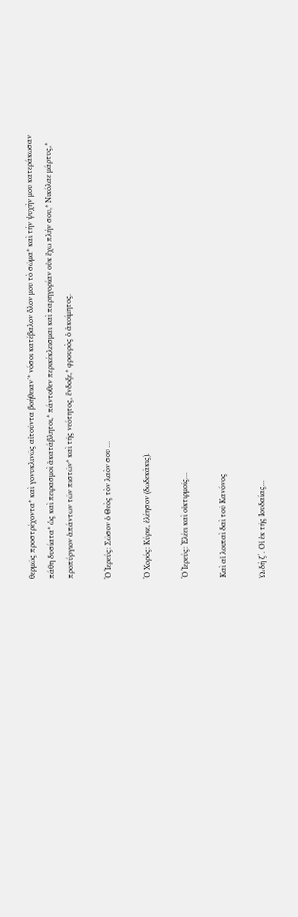θερμῶς προστρέχοντα* καὶ γονυκλινῶς αἰτοῦντα βοήθειαν˙* νόσοι κατέβαλον ὅλον μου τὸ σῶμα* καὶ τὴν ψυχὴν μου κατεράκωσαν πάθη δυσίατα* ὡς καὶ πειρασμοὶ ἀκατάβλητοι,* πάντοθεν περικέκλεισμαι καὶ παρηγορίαν οὐκ ἔχω πλήν σου,* Νικόλαε μάρτυς,* προπύργιον ἁπάντων τῶν πιστῶν* καὶ τῆς νεότητος, ἔνδοξε,* φρουρὸς ὁ ἀκοίμητος.

Ὁ Ἱερεύς: Σῶσον ὁ Θεὸς τὸν λαὸν σου …

Ὁ Χορός: Κύριε, ἐλέησον (δωδεκάκις).

Ὁ Ἱερεύς: Ἐλέει καὶ οἰκτιρμοῖς…

Καὶ αἱ λοιπαὶ δαὶ τοῦ Κανόνος

ᾨδὴ ζʹ. Οἱ ἐκ τῆς Ιουδαίας...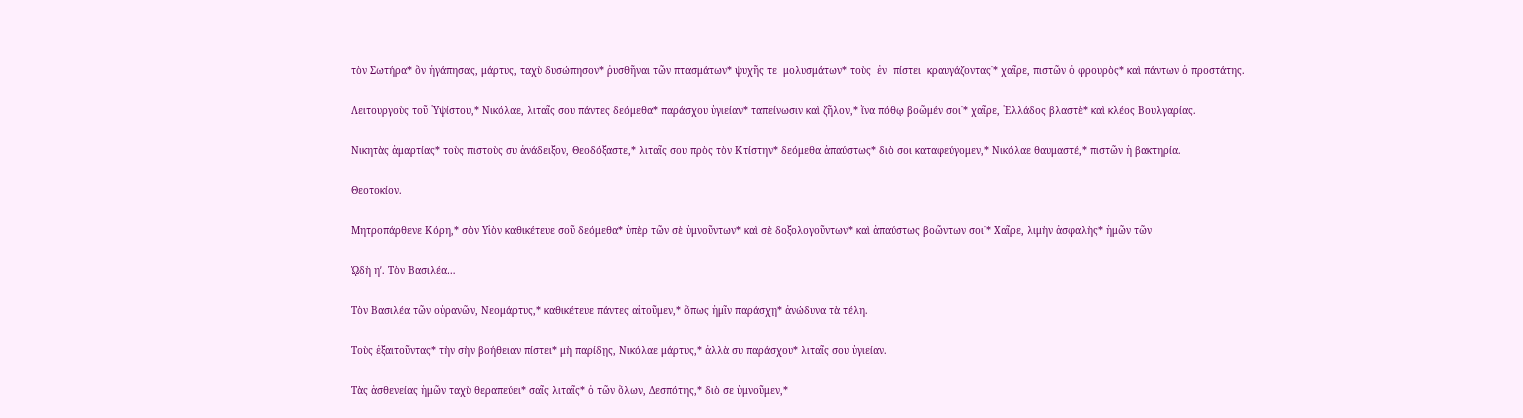τὸν Σωτήρα* ὃν ἠγάπησας, μάρτυς, ταχὺ δυσώπησον* ῥυσθῆναι τῶν πτασμάτων* ψυχῆς τε  μολυσμάτων* τοὺς  ἐν  πίστει  κραυγάζοντας˙* χαῖρε, πιστῶν ὁ φρουρὸς* καὶ πάντων ὁ προστάτης.

Λειτουργοὺς τοῦ ῾Υψίστου,* Νικόλαε, λιταῖς σου πάντες δεόμεθα* παράσχου ὑγιείαν* ταπείνωσιν καὶ ζῆλον,* ἵνα πόθῳ βοῶμέν σοι˙* χαῖρε, ῾Ελλάδος βλαστὲ* καὶ κλέος Βουλγαρίας.

Νικητὰς ἁμαρτίας* τοὺς πιστοὺς συ ἀνάδειξον, Θεοδόξαστε,* λιταῖς σου πρὸς τὸν Κτίστην* δεόμεθα ἁπαύστως* διὸ σοι καταφεύγομεν,* Νικόλαε θαυμαστέ,* πιστῶν ἡ βακτηρία.

Θεοτοκίον.

Μητροπάρθενε Κόρη,* σὸν Υἱὸν καθικέτευε σοῦ δεόμεθα* ὑπὲρ τῶν σὲ ὑμνοῦντων* καὶ σὲ δοξολογοῦντων* καὶ ἁπαύστως βοῶντων σοι˙* Χαῖρε, λιμὴν ἀσφαλὴς* ἡμῶν τῶν

ᾨδὴ ηʹ. Τὸν Βασιλέα…

Τὸν Βασιλέα τῶν οὐρανῶν, Νεομάρτυς,* καθικέτευε πάντες αἰτοῦμεν,* ὅπως ἡμῖν παράσχῃ* ἀνώδυνα τὰ τέλη.

Τοὺς ἐξαιτοῦντας* τὴν σὴν βοήθειαν πίστει* μὴ παρίδῃς, Νικόλαε μάρτυς,* ἀλλὰ συ παράσχου* λιταῖς σου ὑγιείαν.

Τὰς ἀσθενείας ἡμῶν ταχὺ θεραπεύει* σαῖς λιταῖς* ὁ τῶν ὅλων, Δεσπότης,* διὸ σε ὑμνοῦμεν,*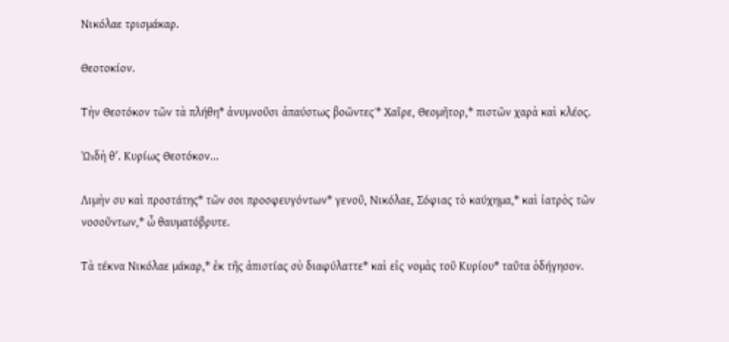Νικόλαε τρισμάκαρ.

Θεοτοκίον.

Τὴν Θεοτόκον τῶν τὰ πλήθη* ἀνυμνοῦσι ἁπαύστως βοῶντες˙* Χαῖρε, Θεομῆτορ,* πιστῶν χαρὰ καὶ κλέος.

ᾨδὴ θʹ. Κυρίως Θεοτόκον...

Λιμὴν συ καὶ προστάτης* τῶν σοι προσφευγόντων* γενοῦ, Νικόλαε, Σόφιας τὸ καύχημα,* καὶ ἰατρὸς τῶν νοσοῦντων,* ὦ θαυματόβρυτε.

Τὰ τέκνα Νικόλαε μάκαρ,* ἐκ τῆς ἀπιστίας σὺ διαφύλαττε* καὶ εἰς νομὰς τοῦ Κυρίου* ταῦτα ὁδήγησον.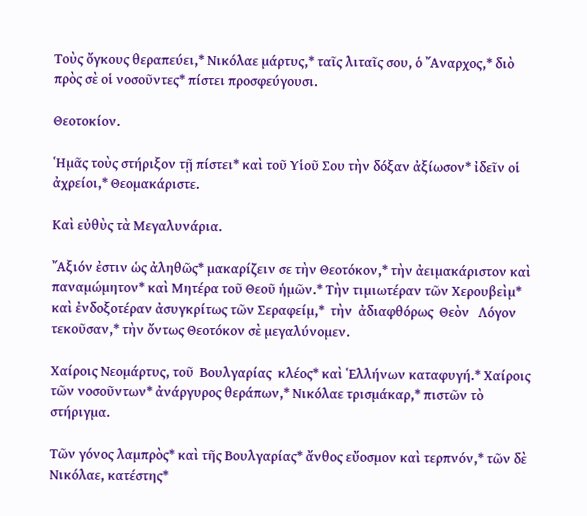Τοὺς ὄγκους θεραπεύει,* Νικόλαε μάρτυς,* ταῖς λιταῖς σου, ὁ ῎Αναρχος,* διὸ πρὸς σὲ οἱ νοσοῦντες* πίστει προσφεύγουσι.

Θεοτοκίον.

῾Ημᾶς τοὺς στήριξον τῇ πίστει* καὶ τοῦ Υἱοῦ Σου τὴν δόξαν ἀξίωσον* ἰδεῖν οἱ ἀχρείοι,* Θεομακάριστε.

Καὶ εὐθὺς τὰ Μεγαλυνάρια.

῎Αξιόν ἐστιν ὡς ἀληθῶς* μακαρίζειν σε τὴν Θεοτόκον,* τὴν ἀειμακάριστον καὶ παναμώμητον* καὶ Μητέρα τοῦ Θεοῦ ἡμῶν.* Τὴν τιμιωτέραν τῶν Χερουβεὶμ* καὶ ἐνδοξοτέραν ἀσυγκρίτως τῶν Σεραφείμ,*  τὴν  ἀδιαφθόρως  Θεὸν   Λόγον τεκοῦσαν,* τὴν ὄντως Θεοτόκον σὲ μεγαλύνομεν.

Χαίροις Νεομάρτυς, τοῦ  Βουλγαρίας  κλέος* καὶ ῾Ελλήνων καταφυγή.* Χαίροις τῶν νοσοῦντων* ἀνάργυρος θεράπων,* Νικόλαε τρισμάκαρ,* πιστῶν τὸ στήριγμα.

Τῶν γόνος λαμπρὸς* καὶ τῆς Βουλγαρίας* ἄνθος εὔοσμον καὶ τερπνόν,* τῶν δὲ  Νικόλαε, κατέστης*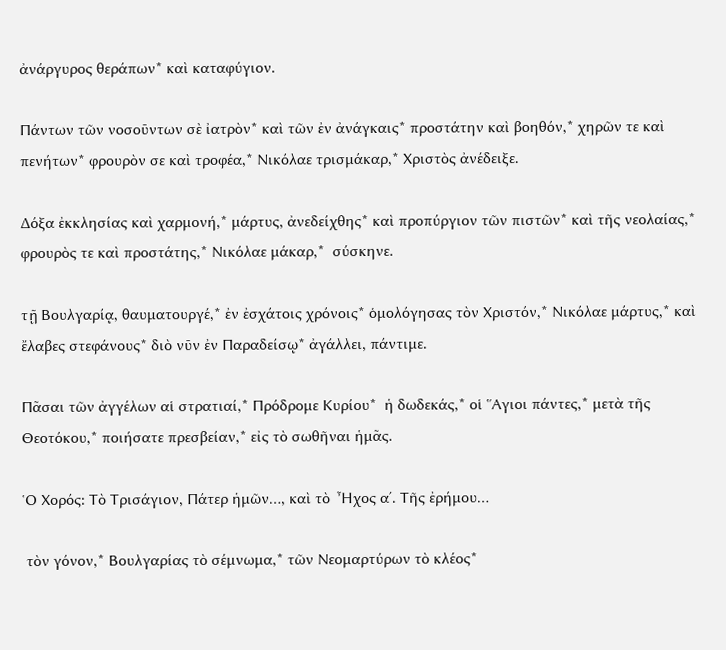ἀνάργυρος θεράπων* καὶ καταφύγιον.

Πάντων τῶν νοσοῦντων σὲ ἰατρὸν* καὶ τῶν ἐν ἀνάγκαις* προστάτην καὶ βοηθόν,* χηρῶν τε καὶ πενήτων* φρουρὸν σε καὶ τροφέα,* Νικόλαε τρισμάκαρ,* Χριστὸς ἀνέδειξε.

Δόξα ἐκκλησίας καὶ χαρμονή,* μάρτυς, ἀνεδείχθης* καὶ προπύργιον τῶν πιστῶν* καὶ τῆς νεολαίας,* φρουρὸς τε καὶ προστάτης,* Νικόλαε μάκαρ,*  σύσκηνε.

τῇ Βουλγαρίᾳ, θαυματουργέ,* ἐν ἐσχάτοις χρόνοις* ὁμολόγησας τὸν Χριστόν,* Νικόλαε μάρτυς,* καὶ ἔλαβες στεφάνους* διὸ νῦν ἐν Παραδείσῳ* ἀγάλλει, πάντιμε.

Πᾶσαι τῶν ἀγγέλων αἱ στρατιαί,* Πρόδρομε Κυρίου*  ἡ δωδεκάς,* οἱ ῞Αγιοι πάντες,* μετὰ τῆς Θεοτόκου,* ποιήσατε πρεσβείαν,* εἰς τὸ σωθῆναι ἡμᾶς.

῾Ο Χορός: Τὸ Τρισάγιον, Πάτερ ἡμῶν…, καὶ τὸ  Ἦχος αʹ. Τῆς ἐρήμου…

 τὸν γόνον,* Βουλγαρίας τὸ σέμνωμα,* τῶν Νεομαρτύρων τὸ κλέος*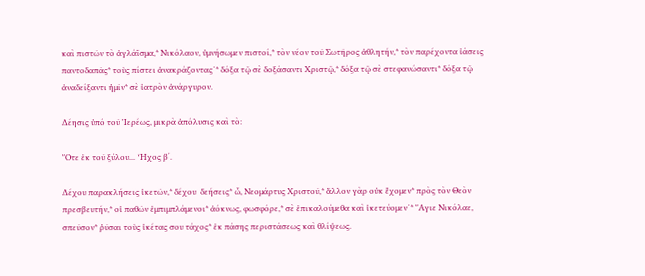καὶ πιστῶν τὸ ἀγλάϊσμα,* Νικόλαον, ὑμνήσωμεν πιστοί,* τὸν νέον τοῦ Σωτῆρος ἀθλητήν,* τὸν παρέχοντα ἰάσεις παντοδαπᾶς* τοὺς πίστει ἀνακράζοντας˙* δόξα τῷ σὲ δοξάσαντι Χριστῷ,* δόξα τῷ σὲ στεφανώσαντι* δόξα τῷ ἀναδείξαντι ἡμῖν* σὲ ἰατρὸν ἀνάργυρον.

Δέησις ὑπό τοῦ ῾Ιερέως, μικρὰ ἀπόλυσις καὶ τὸ:

῞Οτε ἐκ τοῦ ξύλου... ῏Ηχος βʹ.

Δέχου παρακλήσεις ἱκετῶν,* δέχου  δεήσεις* ὦ, Νεομάρτυς Χριστοῦ,* ἄλλον γὰρ οὐκ ἔχομεν* πρὸς τὸν Θεὸν πρεσβευτήν,* οἱ παθῶν ἐμπιμπλάμενοι* ἀόκνως, φωσφόρε,* σὲ ἐπικαλούμεθα καὶ ἱκετεύομεν˙* ῞Αγιε Νικόλαε, σπεῦσον* ῥῦσαι τοὺς ἱκέτας σου τάχος* ἐκ πάσης περιστάσεως καὶ θλίψεως.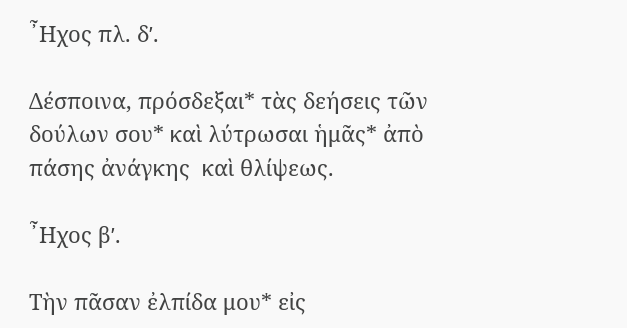῏Ηχος πλ. δʹ.

Δέσποινα, πρόσδεξαι* τὰς δεήσεις τῶν δούλων σου* καὶ λύτρωσαι ἡμᾶς* ἀπὸ πάσης ἀνάγκης  καὶ θλίψεως.

῏Ηχος βʹ.

Τὴν πᾶσαν ἐλπίδα μου* εἰς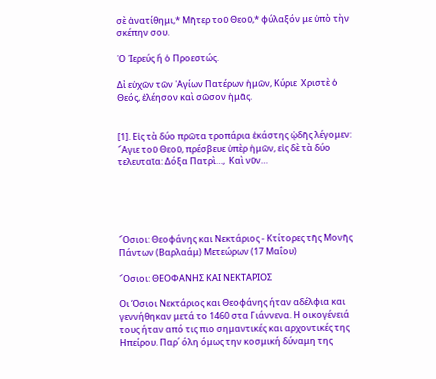σὲ ἀνατίθημι,* Μῆτερ τοῦ Θεοῦ,* φύλαξόν με ὑπὸ τὴν σκέπην σου.

῾Ο ῾Ιερεύς ἤ ὁ Προεστώς.

Δι̉ εὐχῶν τῶν ῾Αγίων Πατέρων ἡμῶν, Κύριε  Χριστὲ ὁ Θεός, ἐλέησον καὶ σῶσον ἡμᾶς.


[1]. Εἰς τὰ δύο πρῶτα τροπάρια ἑκάστης ᾠδῆς λέγομεν: ῞Αγιε τοῦ Θεοῦ, πρέσβευε ὑπὲρ ἡμῶν, εἰς δὲ τὰ δύο τελευταῖα: Δόξα Πατρὶ…,  Καὶ νῦν…





῞Οσιοι: Θεοφάνης και Νεκτάριος - Κτίτορες τῆς Μονῆς Πάντων (Βαρλαάμ) Μετεώρων (17 Μαΐου)

῞Οσιοι: ΘΕΟΦΑΝΗΣ ΚΑΙ ΝΕΚΤΑΡΙΟΣ

Οι Όσιοι Νεκτάριος και Θεοφάνης ήταν αδέλφια και γεννήθηκαν μετά το 1460 στα Γιάννενα. Η οικογένειά τους ήταν από τις πιο σημαντικές και αρχοντικές της Ηπείρου. Παρ΄ όλη όμως την κοσμική δύναμη της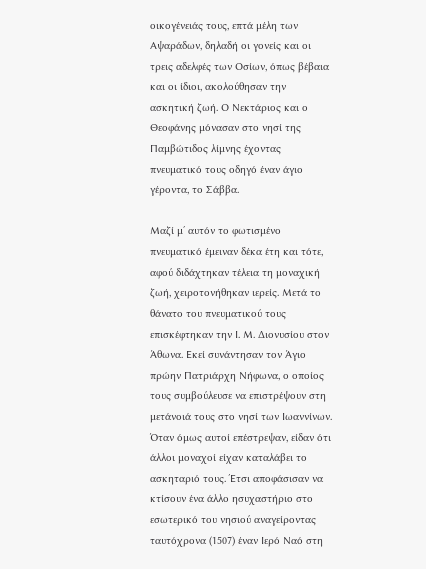οικογένειάς τους, επτά μέλη των Αψαράδων, δηλαδή οι γονείς και οι τρεις αδελφές των Οσίων, όπως βέβαια και οι ίδιοι, ακολούθησαν την ασκητική ζωή. Ο Νεκτάριος και ο Θεοφάνης μόνασαν στο νησί της Παμβώτιδος λίμνης έχοντας πνευματικό τους οδηγό έναν άγιο γέροντα, το Σάββα.

Μαζί μ΄ αυτόν το φωτισμένο πνευματικό έμειναν δέκα έτη και τότε, αφού διδάχτηκαν τέλεια τη μοναχική ζωή, χειροτονήθηκαν ιερείς. Μετά το θάνατο του πνευματικού τους επισκέφτηκαν την Ι. Μ. Διονυσίου στον Άθωνα. Εκεί συνάντησαν τον Άγιο πρώην Πατριάρχη Νήφωνα, ο οποίος τους συμβούλευσε να επιστρέψουν στη μετάνοιά τους στο νησί των Ιωαννίνων. Όταν όμως αυτοί επέστρεψαν, είδαν ότι άλλοι μοναχοί είχαν καταλάβει το ασκηταριό τους. Έτσι αποφάσισαν να κτίσουν ένα άλλο ησυχαστήριο στο εσωτερικό του νησιού αναγείροντας ταυτόχρονα (1507) έναν Ιερό Ναό στη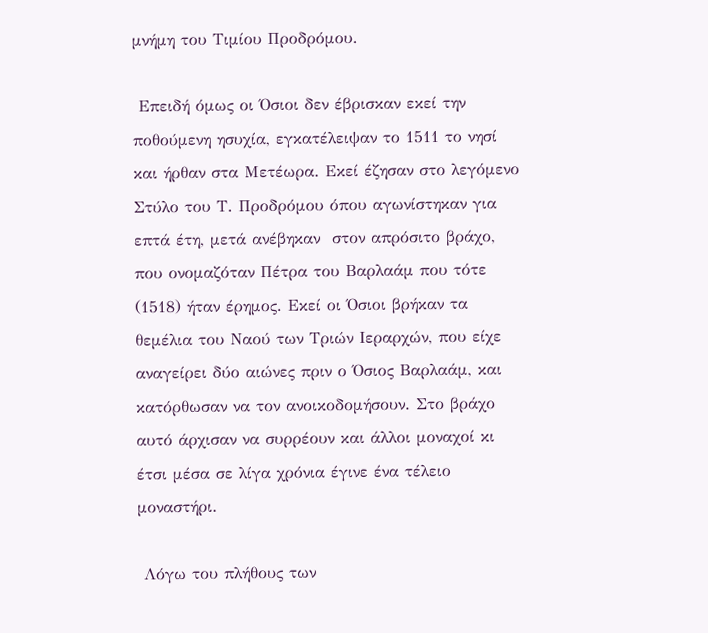μνήμη του Τιμίου Προδρόμου.

 Επειδή όμως οι Όσιοι δεν έβρισκαν εκεί την ποθούμενη ησυχία, εγκατέλειψαν το 1511 το νησί και ήρθαν στα Μετέωρα. Εκεί έζησαν στο λεγόμενο Στύλο του Τ. Προδρόμου όπου αγωνίστηκαν για επτά έτη, μετά ανέβηκαν  στον απρόσιτο βράχο, που ονομαζόταν Πέτρα του Βαρλαάμ που τότε (1518) ήταν έρημος. Εκεί οι Όσιοι βρήκαν τα θεμέλια του Ναού των Τριών Ιεραρχών, που είχε αναγείρει δύο αιώνες πριν ο Όσιος Βαρλαάμ, και κατόρθωσαν να τον ανοικοδομήσουν. Στο βράχο αυτό άρχισαν να συρρέουν και άλλοι μοναχοί κι έτσι μέσα σε λίγα χρόνια έγινε ένα τέλειο μοναστήρι.

 Λόγω του πλήθους των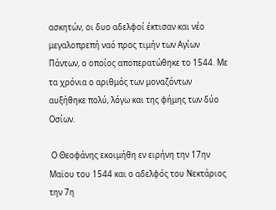ασκητών, οι δυο αδελφοί έκτισαν και νέο μεγαλοπρεπή ναό προς τιμήν των Αγίων Πάντων, ο οποίος αποπερατώθηκε το 1544. Με τα χρόνια ο αριθμός των μοναζόντων αυξήθηκε πολύ, λόγω και της φήμης των δύο Οσίων.

 Ο Θεοφάνης εκοιμήθη εν ειρήνη την 17ην Μαϊου του 1544 και ο αδελφός του Νεκτάριος την 7η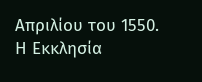Απριλίου του 1550. Η Εκκλησία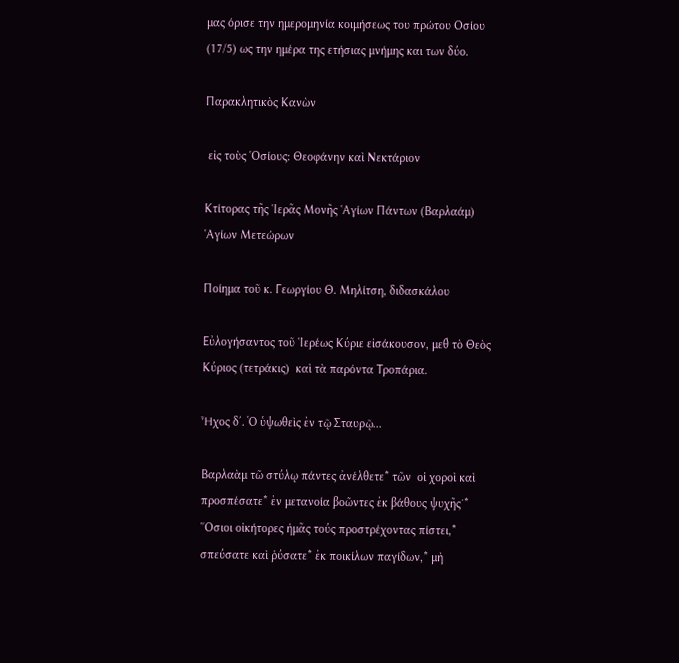μας όρισε την ημερομηνία κοιμήσεως του πρώτου Οσίου (17/5) ως την ημέρα της ετήσιας μνήμης και των δύο.

Παρακλητικὸς Κανὼν

 εἰς τοὺς ῾Οσίους: Θεοφάνην καὶ Νεκτάριον

Κτίτορας τῆς ῾Ιερᾶς Μονῆς ῾Αγίων Πάντων (Βαρλαάμ) ῾Αγίων Μετεώρων

Ποίημα τοῦ κ. Γεωργίου Θ. Μηλίτση, διδασκάλου

Εὐλογήσαντος τοῦ ῾Ιερέως Κύριε εἰσάκουσον, μεθ̉ τὸ Θεὸς Κύριος (τετράκις)  καὶ τὰ παρόντα Τροπάρια.

Ἦχος δ΄. Ὁ ὑψωθεὶς ἐν τῷ Σταυρῷ...

Βαρλαὰμ τῶ στύλῳ πάντες ἀνέλθετε* τῶν  οἱ χοροὶ καὶ προσπέσατε* ἐν μετανοία βοῶντες ἐκ βάθους ψυχῆς˙* ῞Οσιοι οἰκήτορες ἡμᾶς τούς προστρέχοντας πίστει,* σπεύσατε καὶ ῥύσατε* ἐκ ποικίλων παγίδων,* μὴ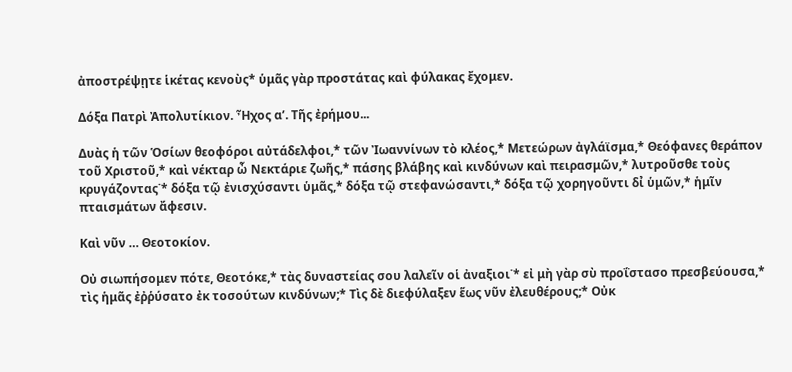ἀποστρέψῃτε ἱκέτας κενοὺς* ὑμᾶς γὰρ προστάτας καὶ φύλακας ἔχομεν.

Δόξα Πατρὶ Ἀπολυτίκιον. Ἦχος α’. Τῆς ἐρήμου...

Δυὰς ἡ τῶν Ὁσίων θεοφόροι αὐτάδελφοι,* τῶν Ἰωαννίνων τὸ κλέος,* Μετεώρων ἀγλάϊσμα,* Θεόφανες θεράπον τοῦ Χριστοῦ,* καὶ νέκταρ ὦ Νεκτάριε ζωῆς,* πάσης βλάβης καὶ κινδύνων καὶ πειρασμῶν,* λυτροῦσθε τοὺς κρυγάζοντας˙* δόξα τῷ ἐνισχύσαντι ὑμᾶς,* δόξα τῷ στεφανώσαντι,* δόξα τῷ χορηγοῦντι δι̉ ὑμῶν,* ἡμῖν πταισμάτων ἄφεσιν.

Καὶ νῦν … Θεοτοκίον.

Οὐ σιωπήσομεν πότε, Θεοτόκε,* τὰς δυναστείας σου λαλεῖν οἱ ἀναξιοι˙* εἰ μὴ γὰρ σὺ προΐστασο πρεσβεύουσα,* τὶς ἡμᾶς ἐῤῥύσατο ἐκ τοσούτων κινδύνων;* Τὶς δὲ διεφύλαξεν ἕως νῦν ἐλευθέρους;* Οὐκ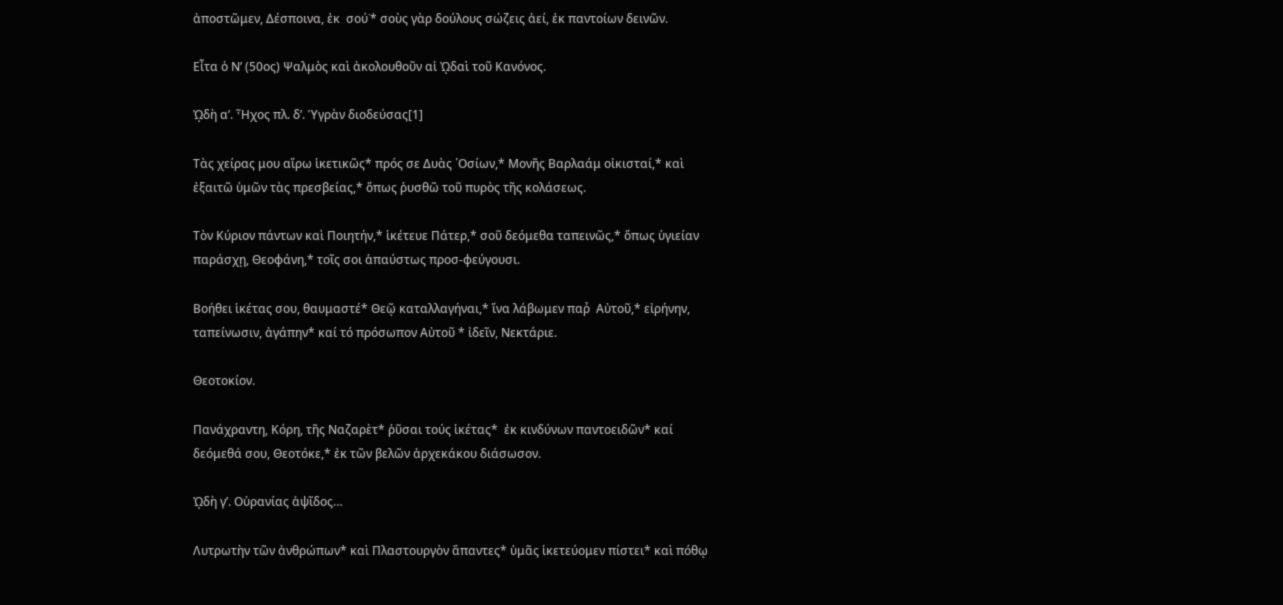ἀποστῶμεν, Δέσποινα, ἐκ  σού˙* σοὺς γὰρ δούλους σώζεις ἀεί, ἐκ παντοίων δεινῶν.

Εἶτα ὁ Νʹ (50ος) Ψαλμὸς καὶ ἀκολουθοῦν αἱ ᾨδαὶ τοῦ Κανόνος.

ᾨδὴ αʹ. Ἦχος πλ. δʹ. Ὑγρὰν διοδεύσας[1]

Τὰς χείρας μου αἴρω ἱκετικῶς* πρός σε Δυὰς ῾Οσίων,* Μονῆς Βαρλαάμ οἰκισταί,* καὶ ἐξαιτῶ ὑμῶν τὰς πρεσβείας,* ὅπως ῥυσθῶ τοῦ πυρὸς τῆς κολάσεως.

Τὸν Κύριον πάντων καὶ Ποιητήν,* ἱκέτευε Πάτερ,* σοῦ δεόμεθα ταπεινῶς,* ὅπως ὑγιείαν παράσχῃ, Θεοφάνη,* τοῖς σοι ἁπαύστως προσ-φεύγουσι.

Βοήθει ἱκέτας σου, θαυμαστέ* Θεῷ καταλλαγήναι,* ἵνα λάβωμεν παρ̉  Αὐτοῦ,* εἰρήνην, ταπείνωσιν, ἀγάπην* καί τό πρόσωπον Αὐτοῦ * ἰδεῖν, Νεκτάριε.

Θεοτοκίον.

Πανάχραντη, Κόρη, τῆς Ναζαρὲτ* ῥῦσαι τούς ἱκέτας*  ἐκ κινδύνων παντοειδῶν* καί δεόμεθά σου, Θεοτόκε,* ἐκ τῶν βελῶν ἀρχεκάκου διάσωσον.

ᾨδὴ γʹ. Οὐρανίας ἁψῖδος…

Λυτρωτὴν τῶν ἀνθρώπων* καὶ Πλαστουργὸν ἅπαντες* ὑμᾶς ἱκετεύομεν πίστει* καὶ πόθῳ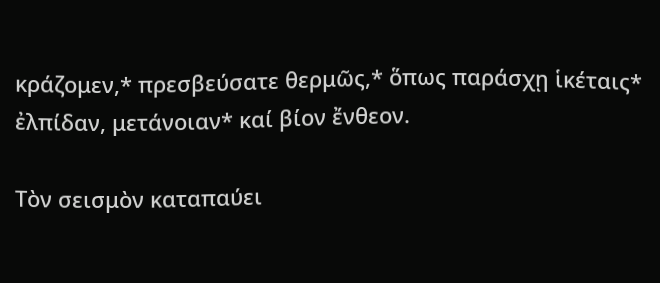κράζομεν,* πρεσβεύσατε θερμῶς,* ὅπως παράσχῃ ἱκέταις* ἐλπίδαν, μετάνοιαν* καί βίον ἔνθεον.

Τὸν σεισμὸν καταπαύει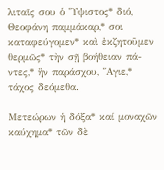λιταῖς σου ὁ ῞Υψιστος* διό, Θεοφάνη παμμάκαρ,* σοι καταφεύγομεν* καὶ ἐκζητοῦμεν θερμῶς* τὴν σῇ βοήθειαν πά-ντες,* ἣν παράσχου, ῞Αγιε,* τάχος δεόμεθα.

Μετεώρων ἡ δόξα* καί μοναχῶν καύχημα* τῶν δὲ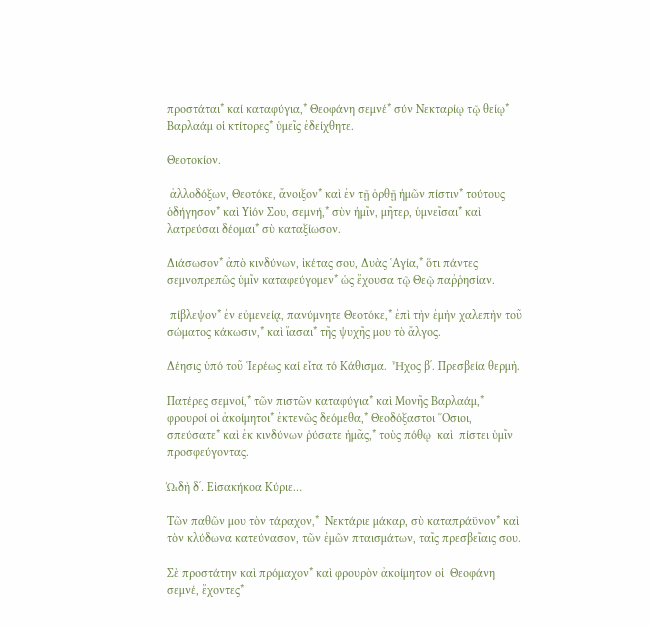προστάται* καί καταφύγια,* Θεοφάνη σεμνέ* σύν Νεκταρίῳ τῷ θείῳ* Βαρλαάμ οἱ κτίτορες* ὑμεῖς ἐδείχθητε.

Θεοτοκίον.

 ἀλλοδόξων, Θεοτόκε, ἄνοιξον* καὶ ἐν τῇ ὀρθῇ ἡμῶν πίστιν* τούτους ὁδήγησον* καὶ Υἱόν Σου, σεμνή,* σὺν ἡμῖν, μῆτερ, ὑμνεῖσαι* καὶ λατρεύσαι δέομαι* σὺ καταξίωσον.

Διάσωσον* ἀπὸ κινδύνων, ἱκέτας σου, Δυὰς ῾Αγία,* ὅτι πάντες σεμνοπρεπῶς ὑμῖν καταφεύγομεν* ὡς ἔχουσα τῷ Θεῷ παῤῥησίαν.

 πίβλεψον* ἐν εὐμενείᾳ, πανύμνητε Θεοτόκε,* ἐπὶ τὴν ἐμὴν χαλεπὴν τοῦ σώματος κάκωσιν,* καὶ ἴασαι* τῆς ψυχῆς μου τὸ ἄλγος.

Δέησις ὑπό τοῦ ῾Ιερέως καί εἶτα τό Κάθισμα.  Ἦχος βʹ. Πρεσβεία θερμὴ.

Πατέρες σεμνοί,* τῶν πιστῶν καταφύγια* καὶ Μονῆς Βαρλαάμ,* φρουροί οἱ ἀκοίμητοι* ἐκτενῶς δεόμεθα,* Θεοδόξαστοι ῞Οσιοι, σπεύσατε* καὶ ἐκ κινδύνων ῥύσατε ἡμᾶς,* τοὺς πόθῳ  καὶ  πίστει ὑμῖν προσφεύγοντας.

ᾨδὴ δʹ. Εἰσακήκοα Κύριε…

Τῶν παθῶν μου τὸν τάραχον,*  Νεκτάριε μάκαρ, σὺ καταπράϋνον* καὶ τὸν κλύδωνα κατεύνασον, τῶν ἐμῶν πταισμάτων, ταῖς πρεσβεῖαις σου.

Σὲ προστάτην καὶ πρόμαχον* καὶ φρουρὸν ἀκοίμητον οἱ  Θεοφάνη σεμνέ, ἔχοντες*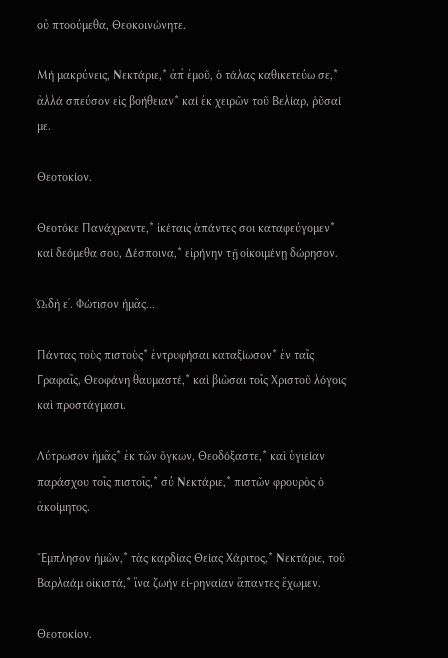οὐ πτοούμεθα, Θεοκοινώνητε.

Μή μακρύνεις, Νεκτάριε,* ἀπ̉ ἐμοῦ, ὁ τάλας καθικετεύω σε,* ἀλλά σπεύσον εἰς βοήθειαν* καί ἐκ χειρῶν τοῦ Βελίαρ, ῥῦσαί με.

Θεοτοκίον.

Θεοτόκε Πανάχραντε,* ἱκέταις ἁπάντες σοι καταφεύγομεν* καί δεόμεθα σου, Δέσποινα,* εἰρήνην τῇ οἰκοιμένῃ δώρησον.

ᾨδὴ εʹ. Φώτισον ἡμᾶς…

Πάντας τοὺς πιστοὺς* ἐντρυφήσαι καταξίωσον* ἐν ταῖς Γραφαῖς, Θεοφάνη θαυμαστέ,* καὶ βιῶσαι τοῖς Χριστοῦ λόγοις καὶ προστάγμασι.

Λύτρωσον ἡμᾶς* ἐκ τῶν ὄγκων, Θεοδόξαστε,* καὶ ὑγιείαν παράσχου τοῖς πιστοῖς,* σύ Νεκτάριε,* πιστῶν φρουρὸς ὁ ἀκοίμητος.

῎Εμπλησον ἡμῶν,* τὰς καρδίας Θείας Χάριτος,* Νεκτάριε, τοῦ Βαρλαάμ οἰκιστά,* ἵνα ζωήν εἰ-ρηναίαν ἅπαντες ἔχωμεν.

Θεοτοκίον.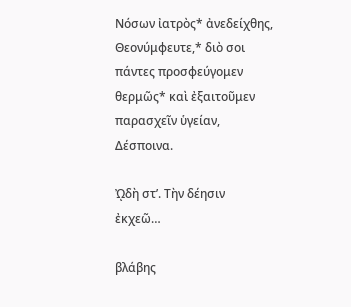Νόσων ἰατρὸς* ἀνεδείχθης, Θεονύμφευτε,* διὸ σοι πάντες προσφεύγομεν θερμῶς* καὶ ἐξαιτοῦμεν παρασχεῖν ὑγείαν, Δέσποινα.

ᾨδὴ στʹ. Τὴν δέησιν ἐκχεῶ…

βλάβης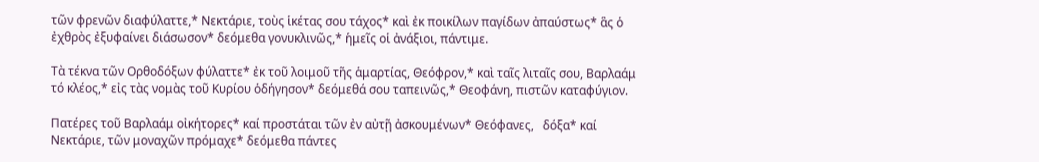τῶν φρενῶν διαφύλαττε,* Νεκτάριε, τοὺς ἱκέτας σου τάχος* καὶ ἐκ ποικίλων παγίδων ἀπαύστως* ἃς ὁ ἐχθρὸς ἐξυφαίνει διάσωσον* δεόμεθα γονυκλινῶς,* ἡμεῖς οἱ ἀνάξιοι, πάντιμε.

Τὰ τέκνα τῶν Ορθοδόξων φύλαττε* ἐκ τοῦ λοιμοῦ τῆς ἁμαρτίας, Θεόφρον,* καὶ ταῖς λιταῖς σου, Βαρλαάμ τό κλέος,* εἰς τὰς νομὰς τοῦ Κυρίου ὁδήγησον* δεόμεθά σου ταπεινῶς,* Θεοφάνη, πιστῶν καταφύγιον.

Πατέρες τοῦ Βαρλαάμ οἰκήτορες* καί προστάται τῶν ἐν αὐτῇ ἀσκουμένων* Θεόφανες,   δόξα* καί Νεκτάριε, τῶν μοναχῶν πρόμαχε* δεόμεθα πάντες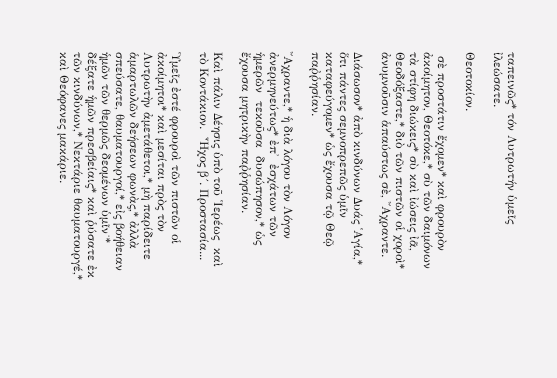ταπεινῶς* τόν Λυτρωτήν ὑμεῖς ἰλεώσατε.

Θεοτοκίον.

 σὲ προστάτιν ἔχομεν* καὶ φρουρὸν ἀκοίμητον, Θεοτόκε,* σὺ τῶν δαιμόνων τὰ στίφη διώκεις* σὺ καὶ ἰώσεις ἰᾶ, Θεοδόξαστε,* διὸ τῶν πιστῶν οἱ χοροὶ* ἀνυμνοῦσιν ἁπαύστως σὲ, ῎Αχραντε.

Διάσωσον* ἀπὸ κινδύνων Δυάς ῾Αγία,* ὅτι πάντες σεμνοπρεπῶς ὑμῖν καταφεύγομεν* ὡς ἔχουσα τῷ Θεῷ παῤῥησίαν.

῎Αχραντε,* ἡ διὰ λόγου τὸν Λόγον ἀνερμηνεύτως* ἐπ̉  ἐσχάτων τῶν  ἡμερῶν  τεκοῦσα  δυσώπησον,* ὡς ἔχουσα μητρικὴν παῤῥησίαν.

Καὶ πάλιν Δέησις ὑπὸ τοῦ ῾Ιερέως  καὶ τὸ Κοντάκιον.  Ἦχος β´. Προστασία...

῾Υμεῖς ἐστέ φρουροὶ τῶν πιστῶν οἱ ἀκοίμητοι* καὶ μεσίται πρὸς τὸν Λυτρωτὴν ἀμετάθετοι,* μὴ παρίδειτε ἁμαρτωλῶν δεήσεων φωνὰς,* ἀλλὰ σπεύσατε, θαυματουργοί,* εἰς βοήθειαν ἡμῶν τῶν θερμῶς δεομένων ὑμῖν˙* δέξατε ἡμῶν πρεσβείαις* καὶ ῥύσατε ἐκ τῶν κινδύνων,* Νεκτάριε θαυματουργέ,* καὶ Θεόφανες μακάριε.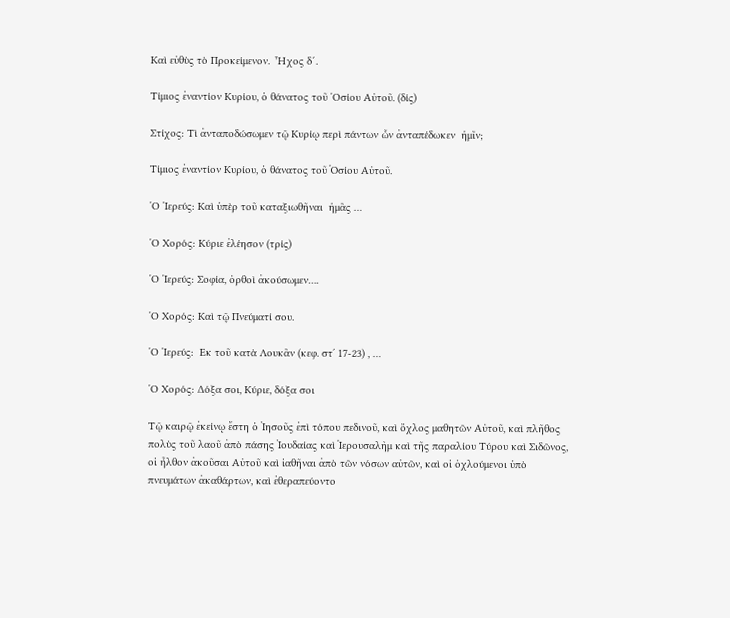Καὶ εὐθὺς τὸ Προκείμενον.  Ἦχος δ´.

Τίμιος ἐναντίον Κυρίου, ὁ θάνατος τοῦ ῾Οσίου Αὐτοῦ. (δίς)

Στίχος: Τὶ ἀνταποδώσωμεν τῷ Κυρίῳ περὶ πάντων ὧν ἀνταπέδωκεν  ἡμῖν;

Τίμιος ἐναντίον Κυρίου, ὁ θάνατος τοῦ Ὁσίου Αὐτοῦ.

῾Ο ῾Ιερεύς: Καὶ ὑπὲρ τοῦ καταξιωθῆναι  ἡμᾶς …

῾Ο Χορός: Κύριε ἐλέησον (τρίς)

῾Ο ῾Ιερεύς: Σοφία, ὀρθοὶ ἀκούσωμεν….

῾Ο Χορός: Καὶ τῷ Πνεύματί σου.

῾Ο ῾Ιερεύς:  Εκ τοῦ κατὰ Λουκᾶν (κεφ. στ΄ 17-23) , …

῾Ο Χορός: Δόξα σοι, Κύριε, δόξα σοι

Τῷ καιρῷ ἐκείνῳ ἔστη ὁ Ἰησοῦς ἐπὶ τόπου πεδινοῦ, καὶ ὄχλος μαθητῶν Αὐτοῦ, καὶ πλῆθος πολὺς τοῦ λαοῦ ἀπὸ πάσης Ἰουδαίας καὶ Ἱερουσαλὴμ καὶ τῆς παραλίου Τύρου καὶ Σιδῶνος, οἱ ἦλθον ἀκοῦσαι Αὐτοῦ καὶ ἰαθῆναι ἀπὸ τῶν νόσων αὐτῶν, καὶ οἱ ὀχλούμενοι ὑπὸ πνευμάτων ἀκαθάρτων, καὶ ἐθεραπεύοντο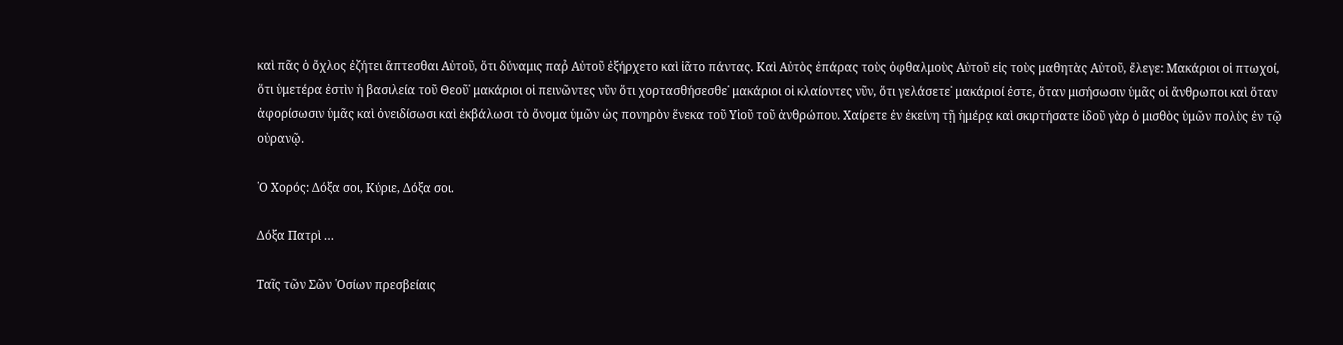καὶ πᾶς ὁ ὄχλος ἐζήτει ἄπτεσθαι Αὐτοῦ, ὅτι δύναμις παρ̉ Αὐτοῦ ἐξήρχετο καὶ ἰᾶτο πάντας. Καὶ Αὐτὸς ἐπάρας τοὺς ὀφθαλμοὺς Αὐτοῦ εἰς τοὺς μαθητὰς Αὐτοῦ, ἔλεγε: Μακάριοι οἱ πτωχοί, ὅτι ὑμετέρα ἐστὶν ἡ βασιλεία τοῦ Θεοῦ˙ μακάριοι οἱ πεινῶντες νῦν ὅτι χορτασθήσεσθε˙ μακάριοι οἱ κλαίοντες νῦν, ὅτι γελάσετε˙ μακάριοί ἐστε, ὅταν μισήσωσιν ὑμᾶς οἱ ἄνθρωποι καὶ ὅταν ἀφορίσωσιν ὑμᾶς καὶ ὀνειδίσωσι καὶ ἐκβάλωσι τὸ ὄνομα ὑμῶν ὡς πονηρὸν ἕνεκα τοῦ Υἱοῦ τοῦ ἀνθρώπου. Χαίρετε ἐν ἐκείνη τῇ ἡμέρᾳ καὶ σκιρτήσατε ἰδοῦ γὰρ ὁ μισθὸς ὑμῶν πολὺς ἐν τῷ οὐρανῷ.

῾Ο Χορός: Δόξα σοι, Κύριε, Δόξα σοι.

Δόξα Πατρὶ …

Ταῖς τῶν Σῶν ῾Οσίων πρεσβείαις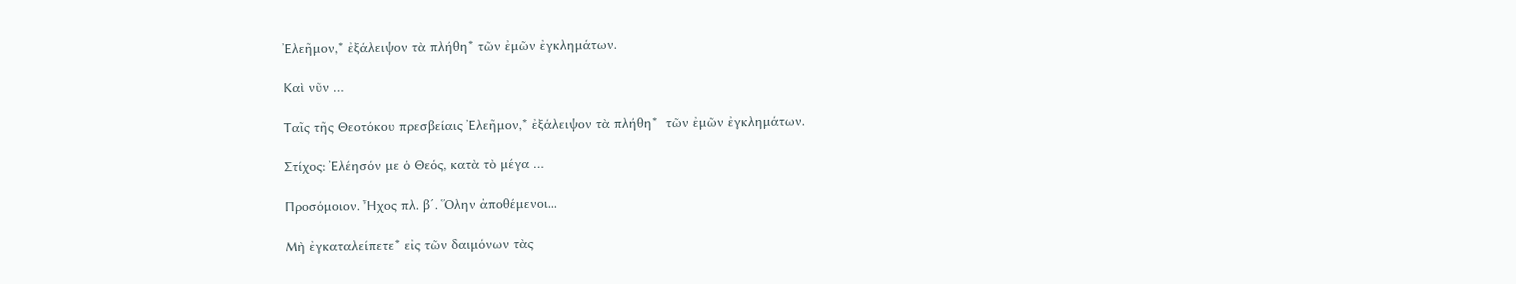Ἐλεῆμον,* ἐξάλειψον τὰ πλήθη* τῶν ἐμῶν ἐγκλημάτων.

Καὶ νῦν …

Ταῖς τῆς Θεοτόκου πρεσβείαις Ἐλεῆμον,* ἐξάλειψον τὰ πλήθη*  τῶν ἐμῶν ἐγκλημάτων.

Στίχος: Ἐλέησόν με ὁ Θεός, κατὰ τὸ μέγα …

Προσόμοιον. Ἦχος πλ. β´. Ὅλην ἀποθέμενοι...

Μὴ ἐγκαταλείπετε* εἰς τῶν δαιμόνων τὰς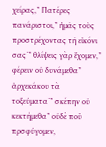χείρας,* Πατέρες  πανάριστοι,* ἡμᾶς τοὺς προστρέχοντας τῆ εἰκόνι σας˙* θλίψεις γὰρ ἔχομεν,* φέρειν οὐ δυνάμεθα* ἀρχεκάκου τὰ τοξεύματα˙* σκέπην οὐ κεκτήμεθα* οὐδὲ ποῦ πρσφύγομεν,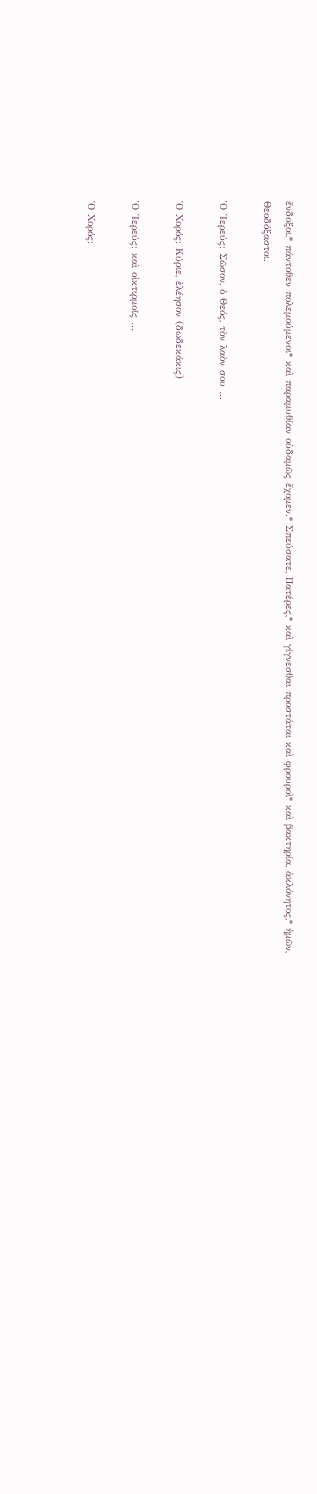ἔνδοξοι,* πάντοθεν πολεμούμενοι* καὶ παραμυθίαν οὐδαμῶς ἔχομεν.* Σπεύσατε, Πατέρες,* καὶ γίγνεσθαι προστάται καὶ φρουροὶ* καὶ βακτηρία, ἀκλόνητος,* ἡμῶν, Θεοδόξαστοι.

῾Ο ῾Ιερεύς: Σῶσον, ὁ Θεός, τὸν λαὸν σου …

῾Ο Χορός: Κύριε, ἐλέησον (δωδεκάκις)

῾Ο ῾Ιερεύς: καὶ οἰκτιρμοῖς …

῾Ο Χορός: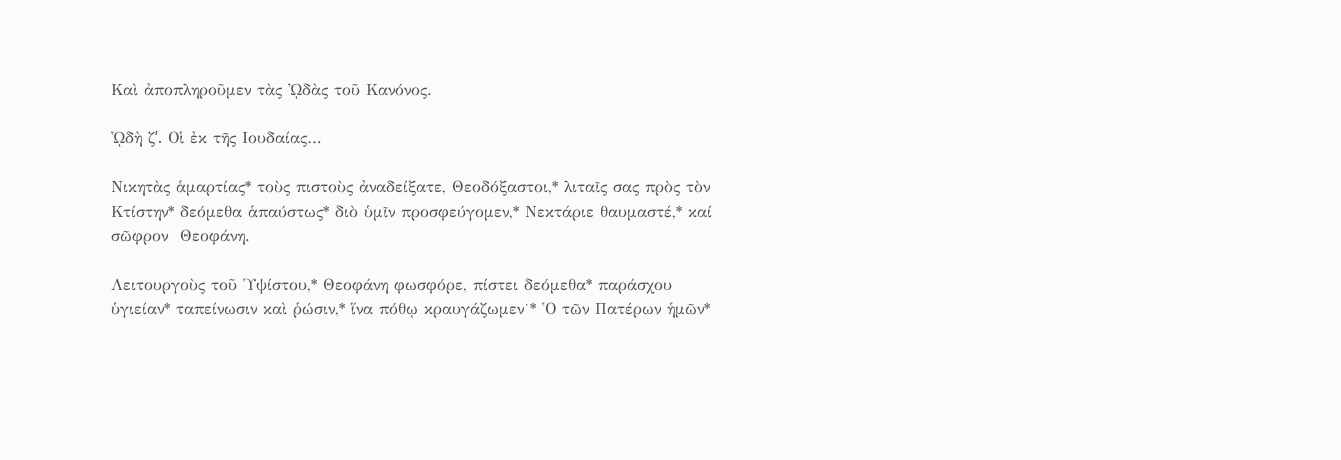Καὶ ἀποπληροῦμεν τὰς ᾨδὰς τοῦ Κανόνος.

ᾨδὴ ζʹ. Οἱ ἐκ τῆς Ιουδαίας…

Νικητὰς ἁμαρτίας* τοὺς πιστοὺς ἀναδείξατε, Θεοδόξαστοι,* λιταῖς σας πρὸς τὸν Κτίστην* δεόμεθα ἁπαύστως* διὸ ὑμῖν προσφεύγομεν,* Νεκτάριε θαυμαστέ,* καί σῶφρον  Θεοφάνη.

Λειτουργοὺς τοῦ ῾Υψίστου,* Θεοφάνη φωσφόρε, πίστει δεόμεθα* παράσχου ὑγιείαν* ταπείνωσιν καὶ ῥώσιν,* ἵνα πόθῳ κραυγάζωμεν˙* ῾Ο τῶν Πατέρων ἡμῶν*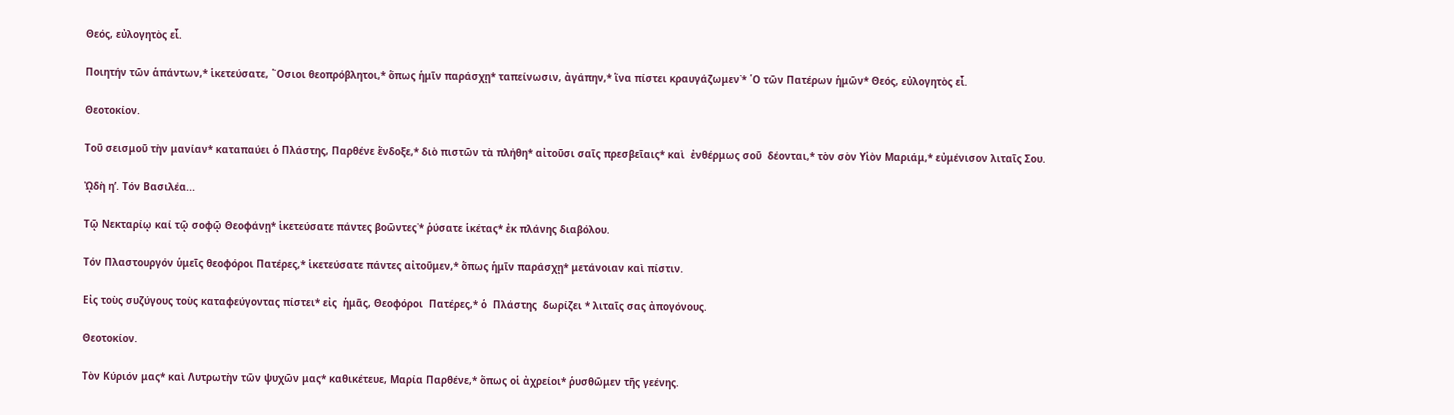Θεός, εὐλογητὸς εἶ.

Ποιητήν τῶν ἁπάντων,* ἱκετεύσατε, ῞Οσιοι θεοπρόβλητοι,* ὅπως ἡμῖν παράσχῃ* ταπείνωσιν, ἀγάπην,* ἵνα πίστει κραυγάζωμεν˙* ῾Ο τῶν Πατέρων ἡμῶν* Θεός, εὐλογητὸς εἶ.

Θεοτοκίον.

Τοῦ σεισμοῦ τὴν μανίαν* καταπαύει ὁ Πλάστης, Παρθένε ἕνδοξε,* διὸ πιστῶν τὰ πλήθη* αἰτοῦσι σαῖς πρεσβεῖαις* καὶ  ἐνθέρμως σοῦ  δέονται,* τὸν σὸν Υἱὸν Μαριάμ,* εὐμένισον λιταῖς Σου.

ᾨδὴ ηʹ. Τόν Βασιλέα...

Τῷ Νεκταρίῳ καί τῷ σοφῷ Θεοφάνῃ* ἱκετεύσατε πάντες βοῶντες˙* ῥύσατε ἱκέτας* ἐκ πλάνης διαβόλου.

Τόν Πλαστουργόν ὑμεῖς θεοφόροι Πατέρες,* ἱκετεύσατε πάντες αἰτοῦμεν,* ὅπως ἡμῖν παράσχῃ* μετάνοιαν καὶ πίστιν.

Εἰς τοὺς συζύγους τοὺς καταφεύγοντας πίστει* εἰς  ἡμᾶς, Θεοφόροι  Πατέρες,* ὁ  Πλάστης  δωρίζει * λιταῖς σας ἀπογόνους.

Θεοτοκίον.

Τὸν Κύριόν μας* καὶ Λυτρωτὴν τῶν ψυχῶν μας* καθικέτευε, Μαρία Παρθένε,* ὅπως οἱ ἀχρείοι* ῥυσθῶμεν τῆς γεένης.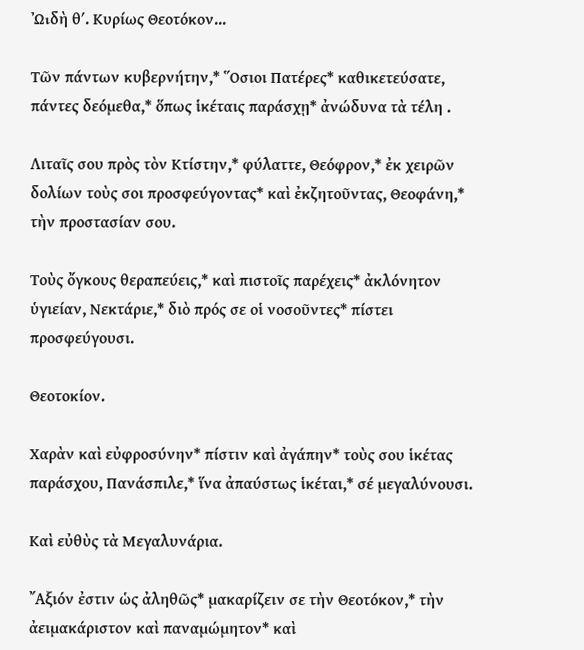ᾨδὴ θʹ. Κυρίως Θεοτόκον...

Τῶν πάντων κυβερνήτην,* ῞Οσιοι Πατέρες* καθικετεύσατε, πάντες δεόμεθα,* ὅπως ἱκέταις παράσχῃ* ἀνώδυνα τὰ τέλη .

Λιταῖς σου πρὸς τὸν Κτίστην,* φύλαττε, Θεόφρον,* ἐκ χειρῶν δολίων τοὺς σοι προσφεύγοντας* καὶ ἐκζητοῦντας, Θεοφάνη,* τὴν προστασίαν σου.

Τοὺς ὄγκους θεραπεύεις,* καὶ πιστοῖς παρέχεις* ἀκλόνητον ὑγιείαν, Νεκτάριε,* διὸ πρός σε οἱ νοσοῦντες* πίστει προσφεύγουσι.

Θεοτοκίον.

Χαρὰν καὶ εὐφροσύνην* πίστιν καὶ ἀγάπην* τοὺς σου ἱκέτας παράσχου, Πανάσπιλε,* ἵνα ἀπαύστως ἱκέται,* σέ μεγαλύνουσι.

Καὶ εὐθὺς τὰ Μεγαλυνάρια.

῎Αξιόν ἐστιν ὡς ἀληθῶς* μακαρίζειν σε τὴν Θεοτόκον,* τὴν ἀειμακάριστον καὶ παναμώμητον* καὶ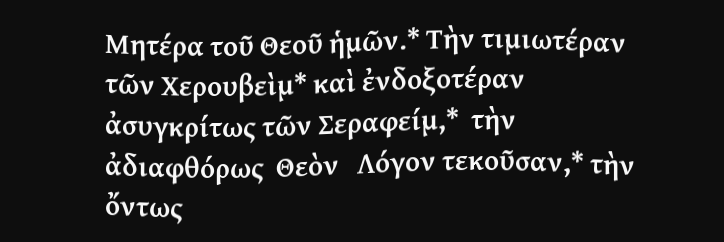Μητέρα τοῦ Θεοῦ ἡμῶν.* Τὴν τιμιωτέραν τῶν Χερουβεὶμ* καὶ ἐνδοξοτέραν ἀσυγκρίτως τῶν Σεραφείμ,*  τὴν  ἀδιαφθόρως  Θεὸν   Λόγον τεκοῦσαν,* τὴν ὄντως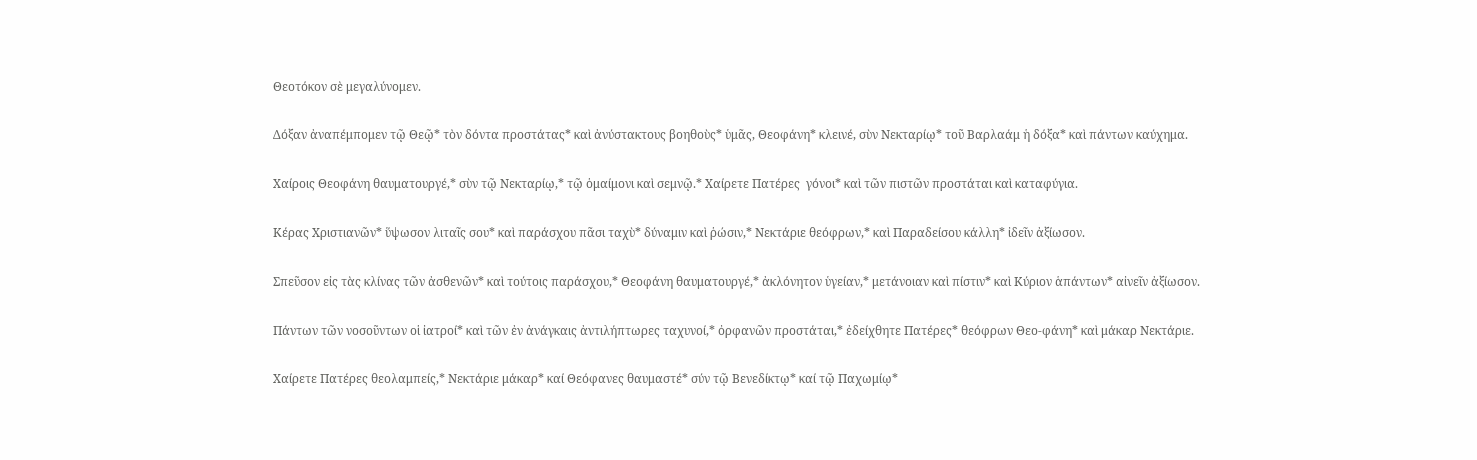Θεοτόκον σὲ μεγαλύνομεν.

Δόξαν ἀναπέμπομεν τῷ Θεῷ* τὸν δόντα προστάτας* καὶ ἀνύστακτους βοηθοὺς* ὑμᾶς, Θεοφάνη* κλεινέ, σὺν Νεκταρίῳ* τοῦ Βαρλαάμ ἡ δόξα* καὶ πάντων καύχημα.

Χαίροις Θεοφάνη θαυματουργέ,* σὺν τῷ Νεκταρίῳ,* τῷ ὁμαίμονι καὶ σεμνῷ.* Χαίρετε Πατέρες  γόνοι* καὶ τῶν πιστῶν προστάται καὶ καταφύγια.

Κέρας Χριστιανῶν* ὕψωσον λιταῖς σου* καὶ παράσχου πᾶσι ταχὺ* δύναμιν καὶ ῥώσιν,* Νεκτάριε θεόφρων,* καὶ Παραδείσου κάλλη* ἰδεῖν ἀξίωσον.

Σπεῦσον εἰς τὰς κλίνας τῶν ἀσθενῶν* καὶ τούτοις παράσχου,* Θεοφάνη θαυματουργέ,* ἀκλόνητον ὑγείαν,* μετάνοιαν καὶ πίστιν* καὶ Κύριον ἁπάντων* αἰνεῖν ἀξίωσον.

Πάντων τῶν νοσοῦντων οἱ ἰατροί* καὶ τῶν ἐν ἀνάγκαις ἀντιλήπτωρες ταχυνοί,* ὀρφανῶν προστάται,* ἐδείχθητε Πατέρες* θεόφρων Θεο-φάνη* καὶ μάκαρ Νεκτάριε.

Χαίρετε Πατέρες θεολαμπείς,* Νεκτάριε μάκαρ* καί Θεόφανες θαυμαστέ* σύν τῷ Βενεδίκτῳ* καί τῷ Παχωμίῳ*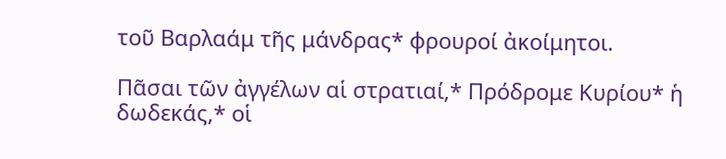τοῦ Βαρλαάμ τῆς μάνδρας* φρουροί ἀκοίμητοι.

Πᾶσαι τῶν ἀγγέλων αἱ στρατιαί,* Πρόδρομε Κυρίου* ἡ δωδεκάς,* οἱ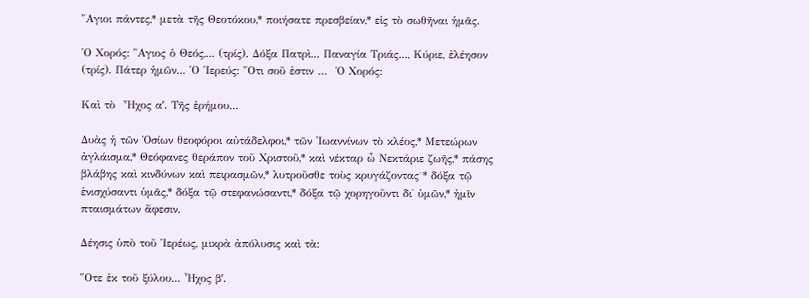῞Αγιοι πάντες,* μετὰ τῆς Θεοτόκου,* ποιήσατε πρεσβείαν,* εἰς τὸ σωθῆναι ἡμᾶς.

῾Ο Χορός: ῞Αγιος ὁ Θεός,... (τρίς). Δόξα Πατρὶ... Παναγία Τριάς..., Κύριε, ἐλέησον (τρίς). Πάτερ ἡμῶν... ῾Ο ῾Ιερεύς: ῞Οτι σοῦ ἐστιν …  Ὁ Χορός:

Καὶ τὸ  Ἦχος αʹ. Τῆς ἐρήμου...

Δυὰς ἡ τῶν Ὁσίων θεοφόροι αὐτάδελφοι,* τῶν Ἰωαννίνων τὸ κλέος,* Μετεώρων ἀγλάισμα,* Θεόφανες θεράπον τοῦ Χριστοῦ,* καὶ νέκταρ ὦ Νεκτάριε ζωῆς,* πάσης βλάβης καὶ κινδύνων καὶ πειρασμῶν,* λυτροῦσθε τοὺς κρυγάζοντας˙* δόξα τῷ ἐνισχύσαντι ὑμᾶς,* δόξα τῷ στεφανώσαντι,* δόξα τῷ χορηγοῦντι δι̉ ὑμῶν,* ἡμῖν πταισμάτων ἄφεσιν.

Δέησις ὑπὸ τοῦ ῾Ιερέως, μικρὰ ἀπόλυσις καὶ τὰ:

῞Οτε ἐκ τοῦ ξύλου... ῏Ηχος βʹ.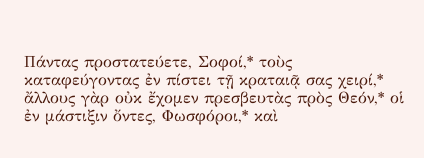Πάντας προστατεύετε, Σοφοί,* τοὺς καταφεύγοντας ἐν πίστει τῇ κραταιᾷ σας χειρί,* ἄλλους γὰρ οὐκ ἔχομεν πρεσβευτὰς πρὸς Θεόν,* οἱ ἐν μάστιξιν ὄντες, Φωσφόροι,* καὶ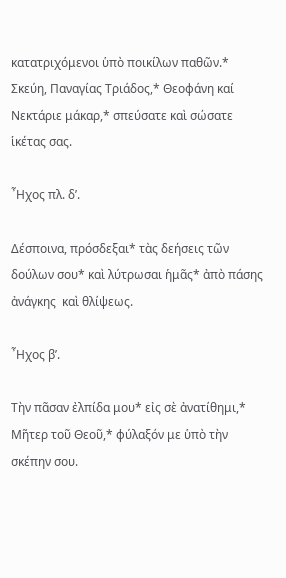κατατριχόμενοι ὑπὸ ποικίλων παθῶν.* Σκεύη, Παναγίας Τριάδος,* Θεοφάνη καί Νεκτάριε μάκαρ,* σπεύσατε καὶ σώσατε ἱκέτας σας.

῏Ηχος πλ. δʹ.

Δέσποινα, πρόσδεξαι* τὰς δεήσεις τῶν δούλων σου* καὶ λύτρωσαι ἡμᾶς* ἀπὸ πάσης ἀνάγκης  καὶ θλίψεως.

῏Ηχος βʹ.

Τὴν πᾶσαν ἐλπίδα μου* εἰς σὲ ἀνατίθημι,* Μῆτερ τοῦ Θεοῦ,* φύλαξόν με ὑπὸ τὴν σκέπην σου.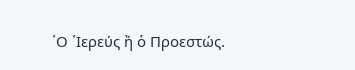῾Ο ῾Ιερεύς ἤ ὁ Προεστώς.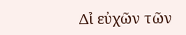Δι̉ εὐχῶν τῶν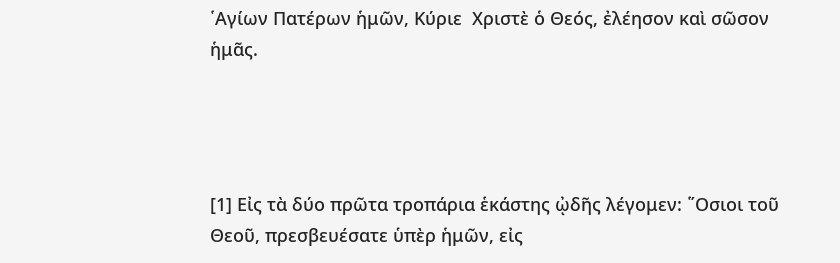῾Αγίων Πατέρων ἡμῶν, Κύριε  Χριστὲ ὁ Θεός, ἐλέησον καὶ σῶσον ἡμᾶς.




[1] Εἰς τὰ δύο πρῶτα τροπάρια ἑκάστης ᾠδῆς λέγομεν: ῞Οσιοι τοῦ Θεοῦ, πρεσβευέσατε ὑπὲρ ἡμῶν, εἰς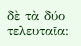δὲ τὰ δύο τελευταῖα: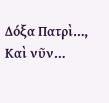Δόξα Πατρὶ…, Καὶ νῦν…